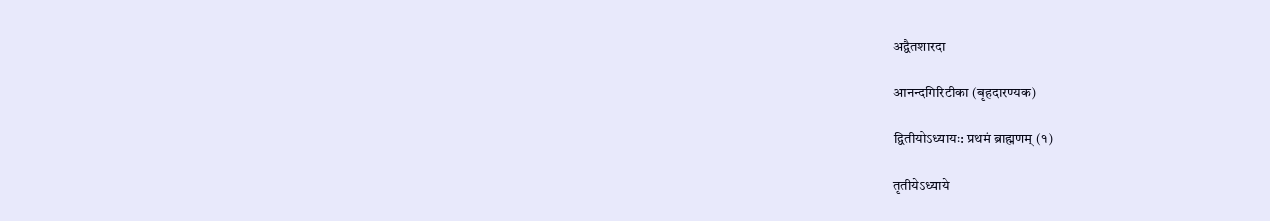अद्वैतशारदा

आनन्दगिरिटीका (बृहदारण्यक)

द्वितीयोऽध्यायः: प्रथमं ब्राह्मणम् (१)

तृतीयेऽध्याये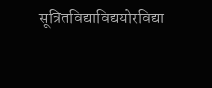सूत्रितविद्याविद्ययोरविद्या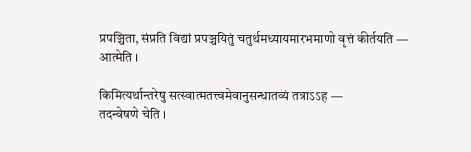प्रपञ्चिता, संप्रति विद्यां प्रपञ्चयितुं चतुर्थमध्यायमारभमाणो वृत्तं कीर्तयति —
आत्मेति ।

किमित्यर्थान्तरेषु सत्स्वात्मतत्त्वमेवानुसन्धातव्यं तत्राऽऽह —
तदन्वेषणे चेति ।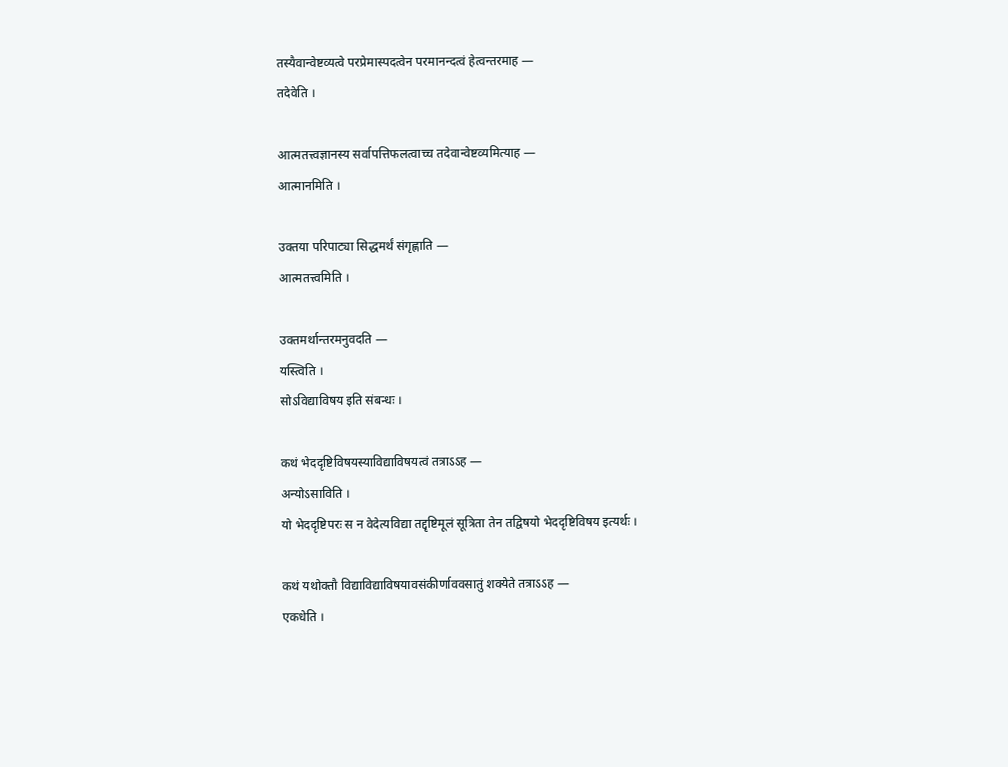तस्यैवान्वेष्टव्यत्वे परप्रेमास्पदत्वेन परमानन्दत्वं हेत्वन्तरमाह —
तदेवेति ।

आत्मतत्त्वज्ञानस्य सर्वापत्तिफलत्वाच्च तदेवान्वेष्टव्यमित्याह —
आत्मानमिति ।

उक्तया परिपाट्या सिद्धमर्थं संगृह्णाति —
आत्मतत्त्वमिति ।

उक्तमर्थान्तरमनुवदति —
यस्त्विति ।
सोऽविद्याविषय इति संबन्धः ।

कथं भेददृष्टिविषयस्याविद्याविषयत्वं तत्राऽऽह —
अन्योऽसाविति ।
यो भेददृष्टिपरः स न वेदेत्यविद्या तद्दृष्टिमूलं सूत्रिता तेन तद्विषयो भेददृष्टिविषय इत्यर्थः ।

कथं यथोक्तौ विद्याविद्याविषयावसंकीर्णाववसातुं शक्येते तत्राऽऽह —
एकधेति ।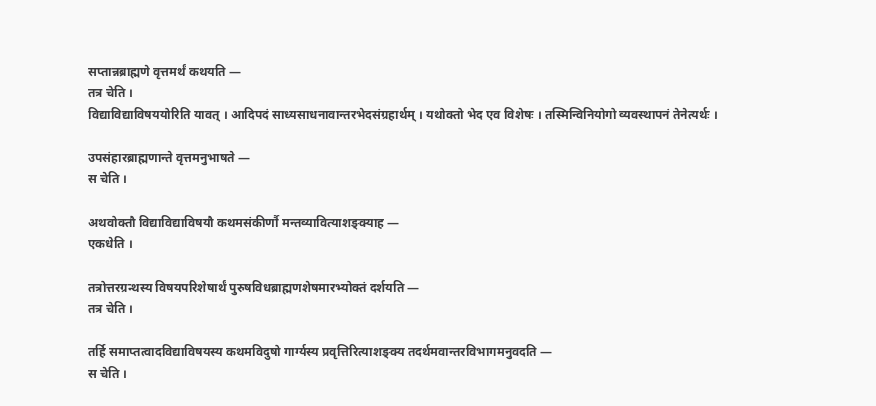सप्तान्नब्राह्मणे वृत्तमर्थं कथयति —
तत्र चेति ।
विद्याविद्याविषययोरिति यावत् । आदिपदं साध्यसाधनावान्तरभेदसंग्रहार्थम् । यथोक्तो भेद एव विशेषः । तस्मिन्विनियोगो व्यवस्थापनं तेनेत्यर्थः ।

उपसंहारब्राह्मणान्ते वृत्तमनुभाषते —
स चेति ।

अथवोक्तौ विद्याविद्याविषयौ कथमसंकीर्णौ मन्तव्यावित्याशङ्क्याह —
एकधेति ।

तत्रोत्तरग्रन्थस्य विषयपरिशेषार्थं पुरुषविधब्राह्मणशेषमारभ्योक्तं दर्शयति —
तत्र चेति ।

तर्हि समाप्तत्वादविद्याविषयस्य कथमविदुषो गार्ग्यस्य प्रवृत्तिरित्याशङ्क्य तदर्थमवान्तरविभागमनुवदति —
स चेति ।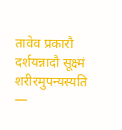तावेव प्रकारौ दर्शयन्नादौ सूक्ष्मं शरीरमुपन्यस्यति —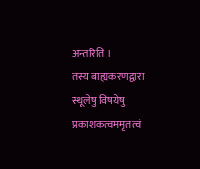अन्तरिति ।
तस्य बाह्यकरणद्वारा स्थूलेषु विषयेषु प्रकाशकत्वममृतत्वं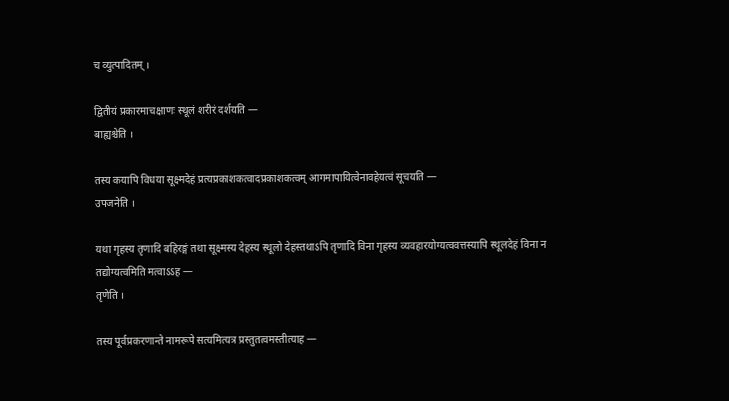च व्युत्पादितम् ।

द्वितीयं प्रकारमाचक्षाणः स्थूलं शरीरं दर्शयति —
बाह्यश्चेति ।

तस्य कयापि विधया सूक्ष्मदेहं प्रत्यप्रकाशकत्वादप्रकाशकत्वम् आगमापायित्वेनावहेयत्वं सूचयति —
उपजनेति ।

यथा गृहस्य तृणादि बहिरङ्गं तथा सूक्ष्मस्य देहस्य स्थूलो देहस्तथाऽपि तृणादि विना गृहस्य व्यवहारयोग्यत्ववत्तस्यापि स्थूलदेहं विना न तद्योग्यत्वमिति मत्वाऽऽह —
तृणेति ।

तस्य पूर्वप्रकरणान्ते नामरूपे सत्यमित्यत्र प्रस्तुतत्वमस्तीत्याह —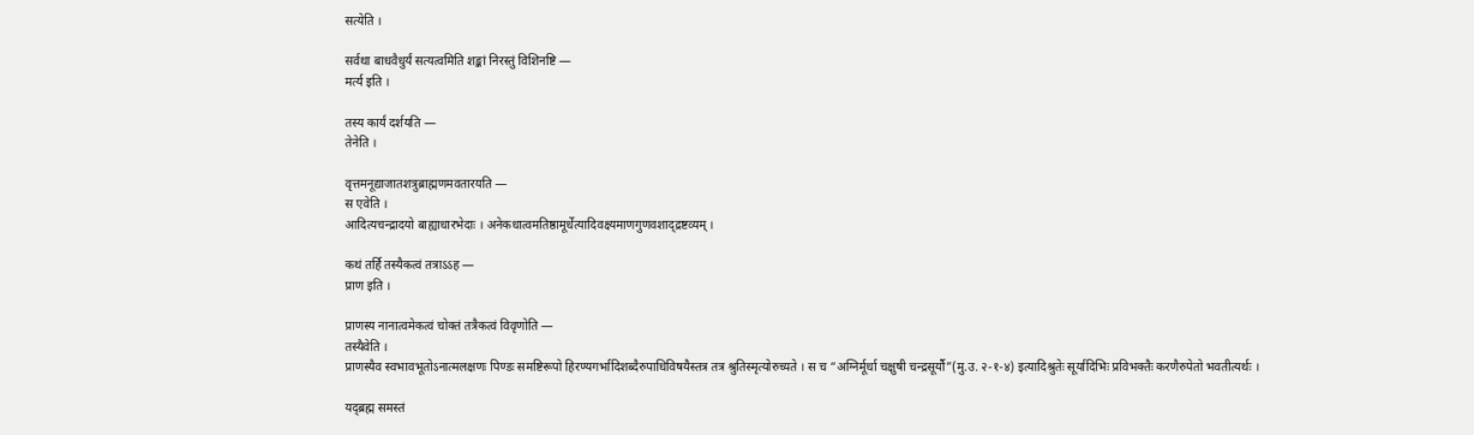सत्येति ।

सर्वथा बाधवैधुर्यं सत्यत्वमिति शङ्कां निरस्तुं विशिनष्टि —
मर्त्य इति ।

तस्य कार्यं दर्शयति —
तेनेति ।

वृत्तमनूद्याजातशत्रुब्राह्मणमवतारयति —
स एवेति ।
आदित्यचन्द्रादयो बाह्याधारभेदाः । अनेकधात्वमतिष्ठामूर्धेत्यादिवक्ष्यमाणगुणवशाद्द्रष्टव्यम् ।

कथं तर्हि तस्यैकत्वं तत्राऽऽह —
प्राण इति ।

प्राणस्य नानात्वमेकत्वं चोक्तं तत्रैकत्वं विवृणोति —
तस्यैवेति ।
प्राणस्यैव स्वभावभूतोऽनात्मलक्षणः पिण्डः समष्टिरूपो हिरण्यगर्भादिशब्दैरुपाधिविषयैस्तत्र तत्र श्रुतिस्मृत्योरुच्यते । स च “अग्निर्मूर्धा चक्षुषी चन्द्रसूर्यौ”(मु.उ. २-१-४) इत्यादिश्रुतेः सूर्यादिभिः प्रविभक्तैः करणैरुपेतो भवतीत्यर्थः ।

यद्ब्रह्म समस्तं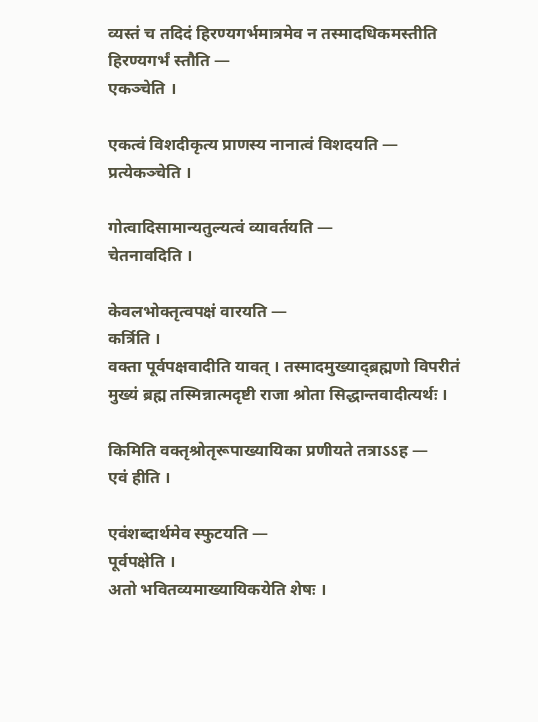व्यस्तं च तदिदं हिरण्यगर्भमात्रमेव न तस्मादधिकमस्तीति हिरण्यगर्भं स्तौति —
एकञ्चेति ।

एकत्वं विशदीकृत्य प्राणस्य नानात्वं विशदयति —
प्रत्येकञ्चेति ।

गोत्वादिसामान्यतुल्यत्वं व्यावर्तयति —
चेतनावदिति ।

केवलभोक्तृत्वपक्षं वारयति —
कर्त्रिति ।
वक्ता पूर्वपक्षवादीति यावत् । तस्मादमुख्याद्ब्रह्मणो विपरीतं मुख्यं ब्रह्म तस्मिन्नात्मदृष्टी राजा श्रोता सिद्धान्तवादीत्यर्थः ।

किमिति वक्तृश्रोतृरूपाख्यायिका प्रणीयते तत्राऽऽह —
एवं हीति ।

एवंशब्दार्थमेव स्फुटयति —
पूर्वपक्षेति ।
अतो भवितव्यमाख्यायिकयेति शेषः ।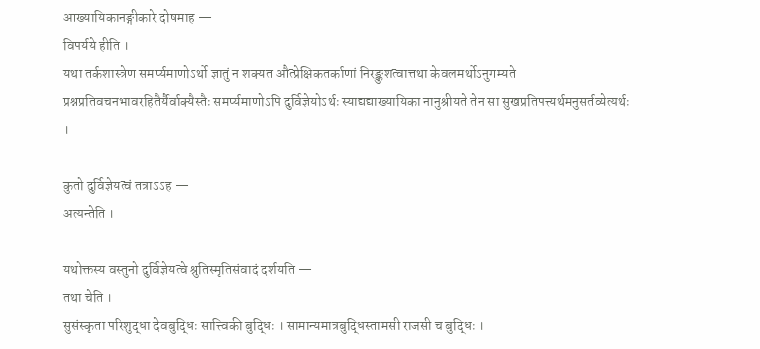आख्यायिकानङ्गीकारे दोषमाह —
विपर्यये हीति ।
यथा तर्कशास्त्रेण समर्प्यमाणोऽर्थो ज्ञातुं न शक्यत औत्प्रेक्षिकतर्काणां निरङ्कुशत्वात्तथा केवलमर्थोऽनुगम्यते प्रश्नप्रतिवचनभावरहितैर्यैर्वाक्यैस्तैः समर्प्यमाणोऽपि दुर्विज्ञेयोऽर्थः स्याद्यद्याख्यायिका नानुश्रीयते तेन सा सुखप्रतिपत्त्यर्थमनुसर्तव्येत्यर्थः ।

कुतो दुर्विज्ञेयत्वं तत्राऽऽह —
अत्यन्तेति ।

यथोक्तस्य वस्तुनो दुर्विज्ञेयत्वे श्रुतिस्मृतिसंवादं दर्शयति —
तथा चेति ।
सुसंस्कृता परिशुद्धा देवबुद्धिः सात्त्विकी बुद्धिः । सामान्यमात्रबुद्धिस्तामसी राजसी च बुद्धिः ।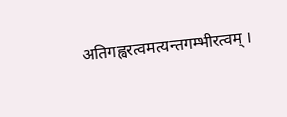अतिगह्वरत्वमत्यन्तगम्भीरत्वम् ।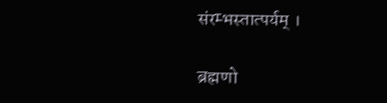संरम्भस्तात्पर्यम् ।

ब्रह्मणो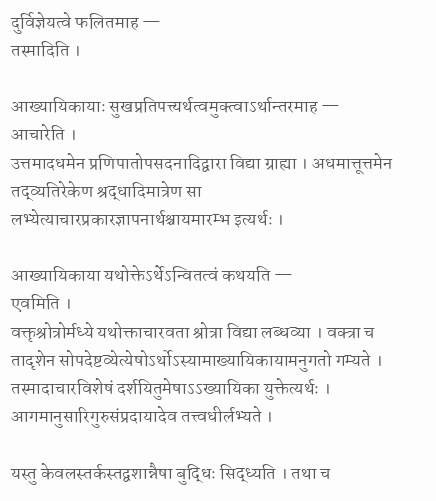दुर्विज्ञेयत्वे फलितमाह —
तस्मादिति ।

आख्यायिकायाः सुखप्रतिपत्त्यर्थत्वमुक्त्वाऽर्थान्तरमाह —
आचारेति ।
उत्तमादधमेन प्रणिपातोपसदनादिद्वारा विद्या ग्राह्या । अधमात्तूत्तमेन तद्व्यतिरेकेण श्रद्धादिमात्रेण सा लभ्येत्याचारप्रकारज्ञापनार्थश्चायमारम्भ इत्यर्थः ।

आख्यायिकाया यथोक्तेऽर्थेऽन्वितत्वं कथयति —
एवमिति ।
वक्तृश्रोत्रोर्मध्ये यथोक्ताचारवता श्रोत्रा विद्या लब्धव्या । वक्त्रा च तादृशेन सोपदेष्टव्येत्येषोऽर्थोऽस्यामाख्यायिकायामनुगतो गम्यते । तस्मादाचारविशेषं दर्शयितुमेषाऽऽख्यायिका युक्तेत्यर्थः । आगमानुसारिगुरुसंप्रदायादेव तत्त्वधीर्लभ्यते ।

यस्तु केवलस्तर्कस्तद्वशान्नैषा बुद्धिः सिद्ध्यति । तथा च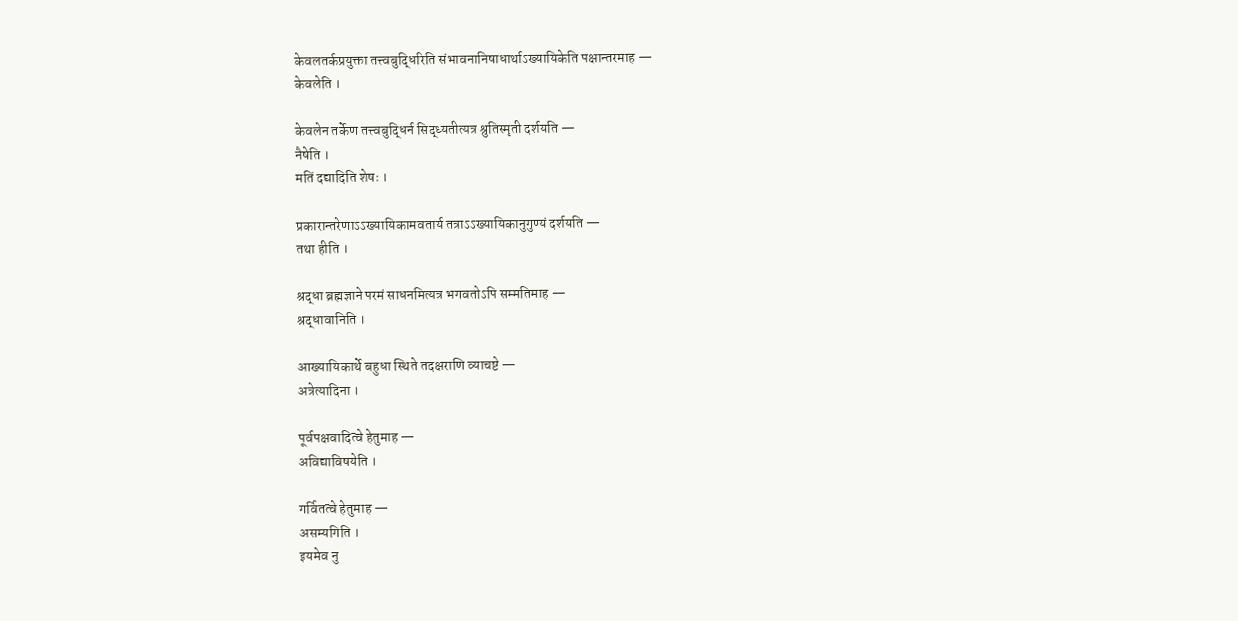केवलतर्कप्रयुक्ता तत्त्वबुद्धिरिति संभावनानिषाधार्थाऽख्यायिकेति पक्षान्तरमाह —
केवलेति ।

केवलेन तर्केण तत्त्वबुद्धिर्न सिद्ध्यतीत्यत्र श्रुतिस्मृती दर्शयति —
नैषेति ।
मतिं दद्यादिति शेषः ।

प्रकारान्तरेणाऽऽख्यायिकामवतार्य तत्राऽऽख्यायिकानुगुण्यं दर्शयति —
तथा हीति ।

श्रद्धा ब्रह्मज्ञाने परमं साधनमित्यत्र भगवतोऽपि सम्मतिमाह —
श्रद्धावानिति ।

आख्यायिकार्थे बहुधा स्थिते तदक्षराणि व्याचष्टे —
अत्रेत्यादिना ।

पूर्वपक्षवादित्वे हेतुमाह —
अविद्याविषयेति ।

गर्वितत्वे हेतुमाह —
असम्यगिति ।
इयमेव नु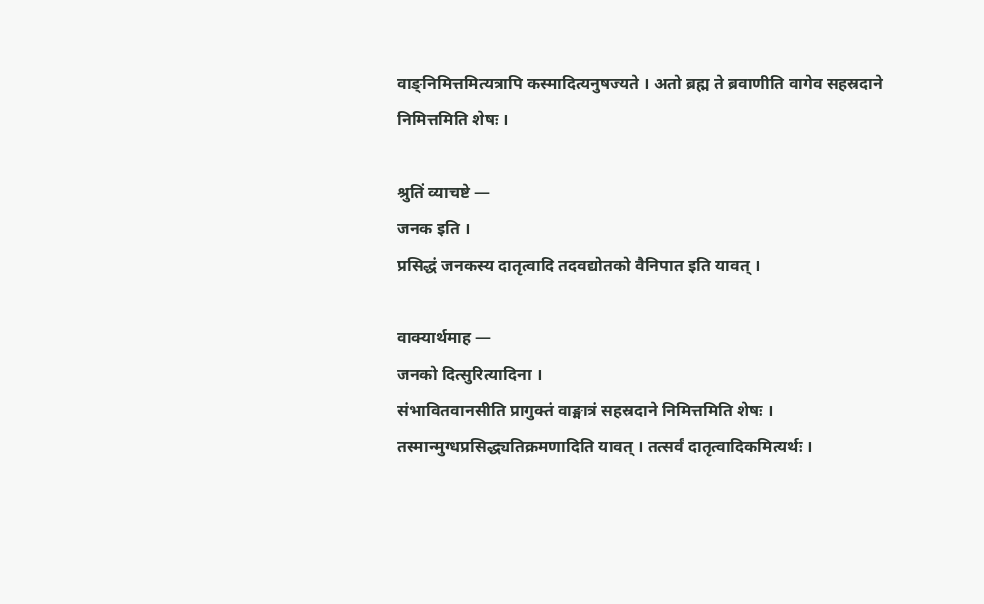वाङ्निमित्तमित्यत्रापि कस्मादित्यनुषज्यते । अतो ब्रह्म ते ब्रवाणीति वागेव सहस्रदाने निमित्तमिति शेषः ।

श्रुतिं व्याचष्टे —
जनक इति ।
प्रसिद्धं जनकस्य दातृत्वादि तदवद्योतको वैनिपात इति यावत् ।

वाक्यार्थमाह —
जनको दित्सुरित्यादिना ।
संभावितवानसीति प्रागुक्तं वाङ्मात्रं सहस्रदाने निमित्तमिति शेषः । तस्मान्मुग्धप्रसिद्ध्यतिक्रमणादिति यावत् । तत्सर्वं दातृत्वादिकमित्यर्थः ।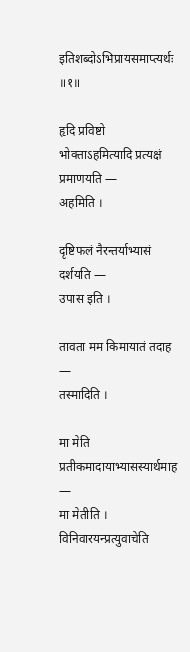इतिशब्दोऽभिप्रायसमाप्त्यर्थः ॥१॥

हृदि प्रविष्टो भोक्ताऽहमित्यादि प्रत्यक्षं प्रमाणयति —
अहमिति ।

दृष्टिफलं नैरन्तर्याभ्यासं दर्शयति —
उपास इति ।

तावता मम किमायातं तदाह —
तस्मादिति ।

मा मेति प्रतीकमादायाभ्यासस्यार्थमाह —
मा मेतीति ।
विनिवारयन्प्रत्युवाचेति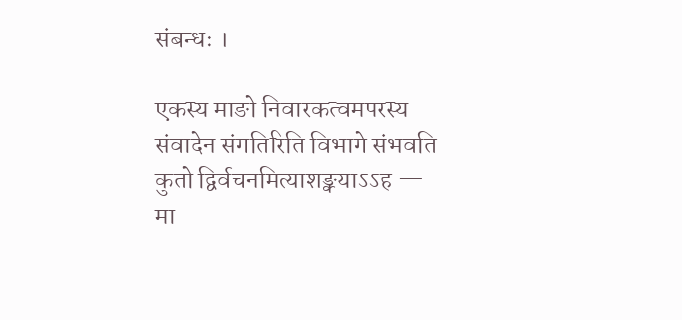संबन्धः ।

एकस्य माङो निवारकत्वमपरस्य संवादेन संगतिरिति विभागे संभवति कुतो द्विर्वचनमित्याशङ्क्याऽऽह —
मा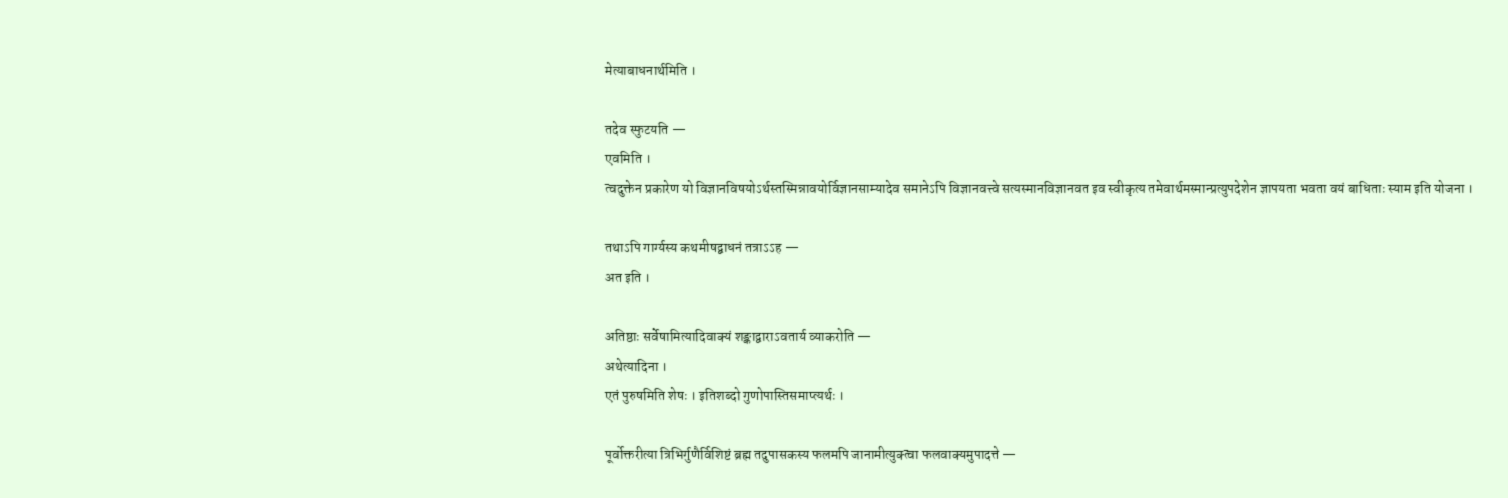मेत्याबाधनार्थमिति ।

तदेव स्फुटयति —
एवमिति ।
त्वदुक्तेन प्रकारेण यो विज्ञानविषयोऽर्थस्तस्मिन्नावयोर्विज्ञानसाम्यादेव समानेऽपि विज्ञानवत्त्वे सत्यस्मानविज्ञानवत इव स्वीकृत्य तमेवार्थमस्मान्प्रत्युपदेशेन ज्ञापयता भवता वयं बाधिताः स्याम इति योजना ।

तथाऽपि गार्ग्यस्य कथमीषद्बाधनं तत्राऽऽह —
अत इति ।

अतिष्ठाः सर्वेषामित्यादिवाक्यं शङ्काद्वाराऽवतार्य व्याकरोति —
अथेत्यादिना ।
एतं पुरुषमिति शेषः । इतिशब्दो गुणोपास्तिसमाप्त्यर्थः ।

पूर्वोक्तरीत्या त्रिभिर्गुणैर्विशिष्टं ब्रह्म तदुपासकस्य फलमपि जानामीत्युक्त्वा फलवाक्यमुपादत्ते —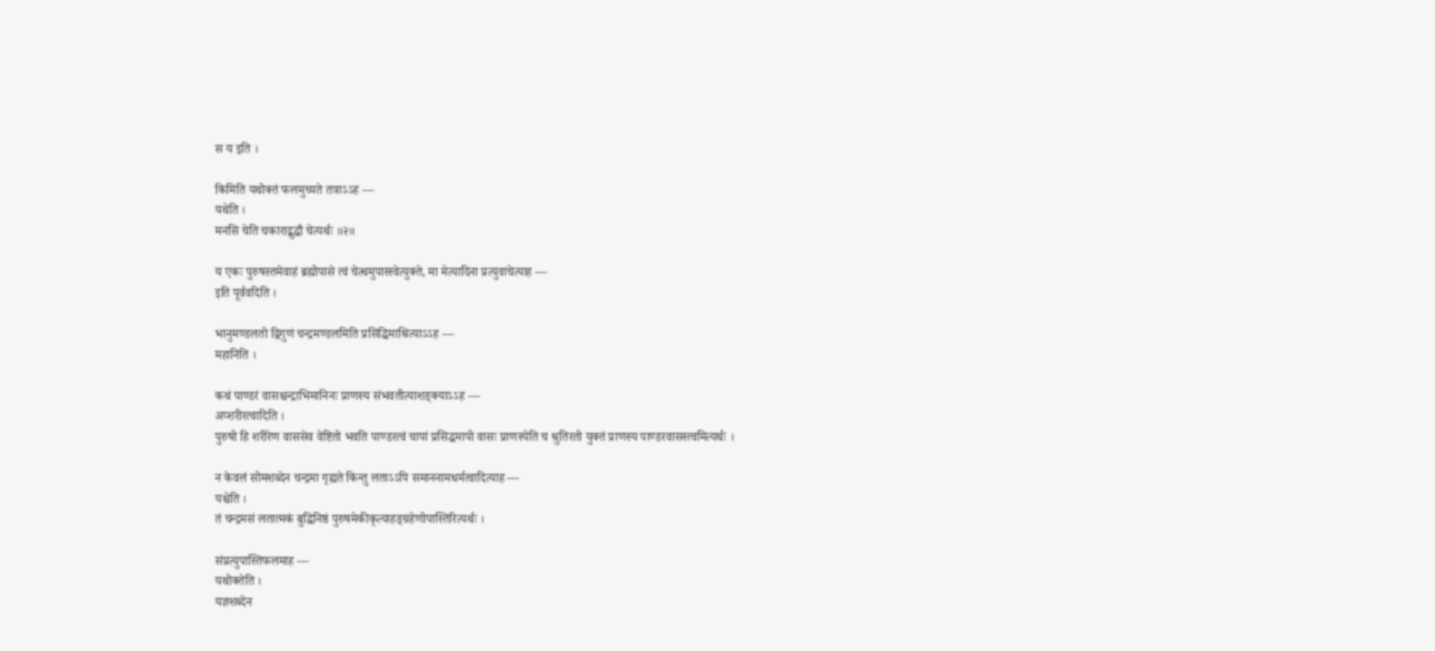स य इति ।

किमिति यथोक्तं फलमुच्यते तत्राऽऽह —
यथेति ।
मनसि चेति चकाराद्बुद्धौ चेत्यर्थः ॥२॥

य एकः पुरुषस्तमेवाहं ब्रह्मोपासे त्वं चेत्थमुपास्स्वेत्युक्ते, मा मेत्यादिना प्रत्युवाचेत्याह —
इति पूर्ववदिति ।

भानुमण्डलतो द्विगुणं चन्द्रमण्डलमिति प्रसिद्धिमाश्रित्याऽऽह —
महानिति ।

कथं पाण्डरं वासश्चन्द्राभिमानिनः प्राणस्य संभवतीत्याशङ्क्याऽऽह —
अप्शरीरत्वादिति ।
पुरुषो हि शरीरेण वाससेव वेष्टितो भवति पाण्डरत्वं चापां प्रसिद्धमापो वासः प्राणस्येति च श्रुतिरतो युक्तं प्राणस्य पाण्डरवासस्त्वमित्यर्थः ।

न केवलं सोमशब्देन चन्द्रमा गृह्यते किन्तु लताऽऽपि समाननामधर्मत्वादित्याह —
यश्चेति ।
तं चन्द्रमसं लतात्मकं बुद्धिनिष्ठं पुरुषमेकीकृत्याहङ्ग्रहेणोपास्तिरित्यर्थः ।

संप्रत्युपास्तिफलमाह —
यथोक्तेति ।
यज्ञशब्देन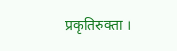प्रकृतिरुक्ता ।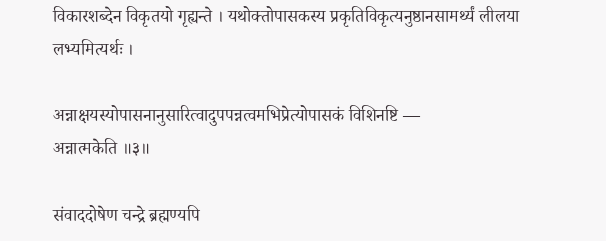विकारशब्देन विकृतयो गृह्यन्ते । यथोक्तोपासकस्य प्रकृतिविकृत्यनुष्ठानसामर्थ्यं लीलया लभ्यमित्यर्थः ।

अन्नाक्षयस्योपासनानुसारित्वादुपपन्नत्वमभिप्रेत्योपासकं विशिनष्टि —
अन्नात्मकेति ॥३॥

संवाददोषेण चन्द्रे ब्रह्मण्यपि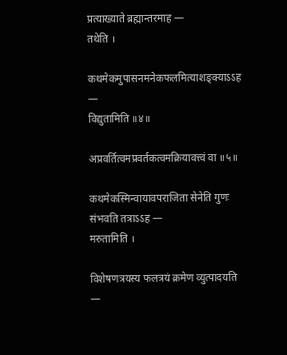प्रत्याख्याते ब्रह्मान्तरमाह —
तथेति ।

कथमेकमुपासनमनेकफलमित्याशङ्क्याऽऽह —
विद्युतामिति ॥४॥

अप्रवर्तित्वमप्रवर्तकत्वमक्रियावत्त्वं वा ॥५॥

कथमेकस्मिन्वायावपराजिता सेनेति गुणः संभवति तत्राऽऽह —
मरुतामिति ।

विशेषणत्रयस्य फलत्रयं क्रमेण व्युत्पादयति —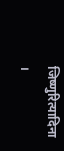जिष्णुरित्यादिना ।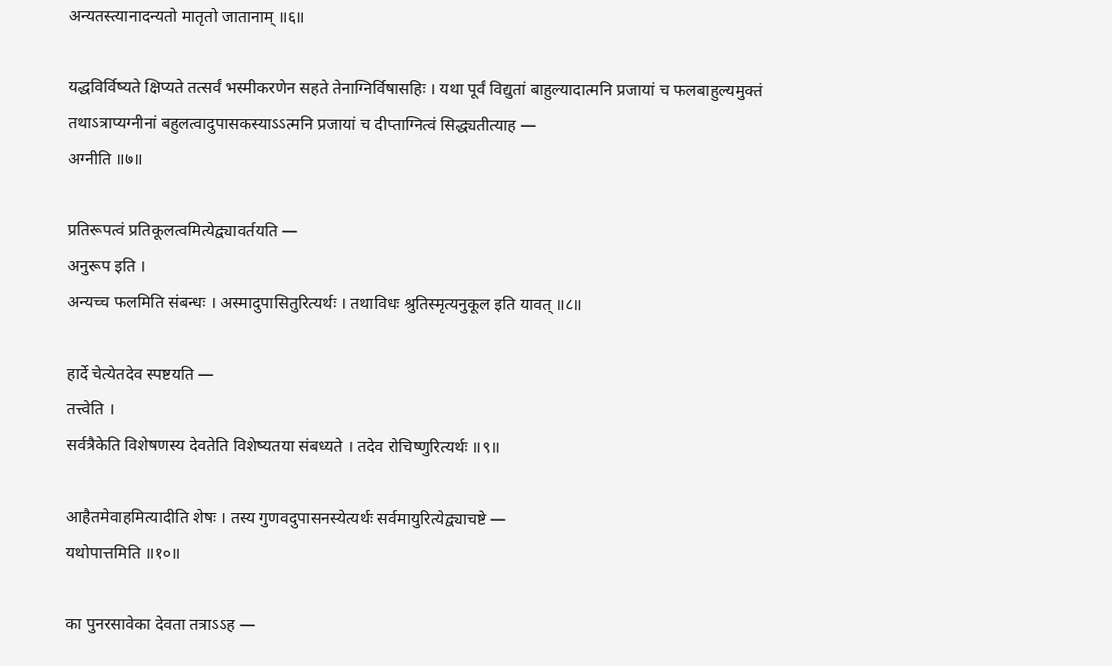अन्यतस्त्यानादन्यतो मातृतो जातानाम् ॥६॥

यद्धविर्विष्यते क्षिप्यते तत्सर्वं भस्मीकरणेन सहते तेनाग्निर्विषासहिः । यथा पूर्वं विद्युतां बाहुल्यादात्मनि प्रजायां च फलबाहुल्यमुक्तं तथाऽत्राप्यग्नीनां बहुलत्वादुपासकस्याऽऽत्मनि प्रजायां च दीप्ताग्नित्वं सिद्ध्यतीत्याह —
अग्नीति ॥७॥

प्रतिरूपत्वं प्रतिकूलत्वमित्येद्व्यावर्तयति —
अनुरूप इति ।
अन्यच्च फलमिति संबन्धः । अस्मादुपासितुरित्यर्थः । तथाविधः श्रुतिस्मृत्यनुकूल इति यावत् ॥८॥

हार्दे चेत्येतदेव स्पष्टयति —
तत्त्वेति ।
सर्वत्रैकेति विशेषणस्य देवतेति विशेष्यतया संबध्यते । तदेव रोचिष्णुरित्यर्थः ॥९॥

आहैतमेवाहमित्यादीति शेषः । तस्य गुणवदुपासनस्येत्यर्थः सर्वमायुरित्येद्व्याचष्टे —
यथोपात्तमिति ॥१०॥

का पुनरसावेका देवता तत्राऽऽह —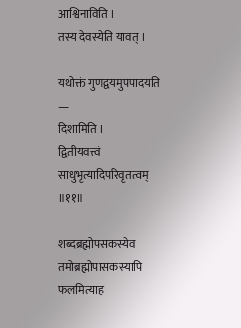आश्विनाविति ।
तस्य देवस्येति यावत् ।

यथोक्तं गुणद्वयमुपपादयति —
दिशामिति ।
द्वितीयवत्त्वं साधुभृत्यादिपरिवृतत्वम् ॥११॥

शब्दब्रह्मोपसकस्येव तमोब्रह्मोपासकस्यापि फलमित्याह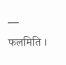—
फलमिति ।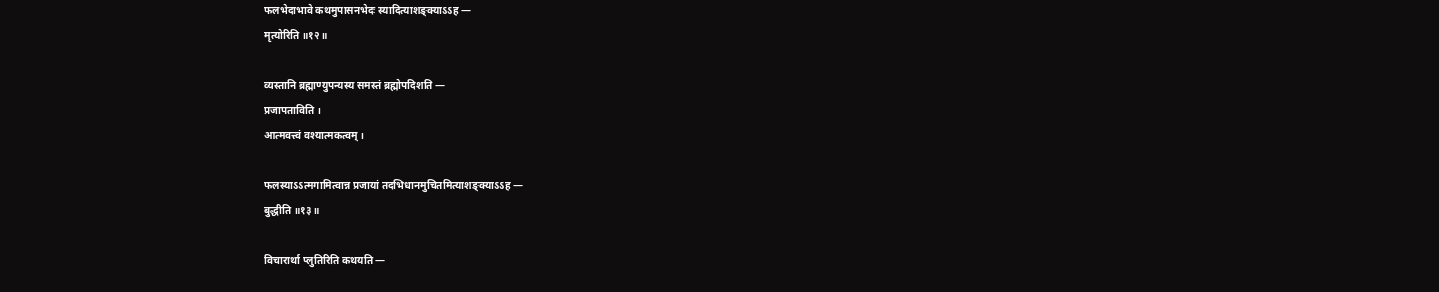फलभेदाभावे कथमुपासनभेदः स्यादित्याशङ्क्याऽऽह —
मृत्योरिति ॥१२॥

व्यस्तानि ब्रह्माण्युपन्यस्य समस्तं ब्रह्मोपदिशति —
प्रजापताविति ।
आत्मवत्त्वं वश्यात्मकत्वम् ।

फलस्याऽऽत्मगामित्वान्न प्रजायां तदभिधानमुचितमित्याशङ्क्याऽऽह —
बुद्धीति ॥१३॥

विचारार्था प्लुतिरिति कथयति —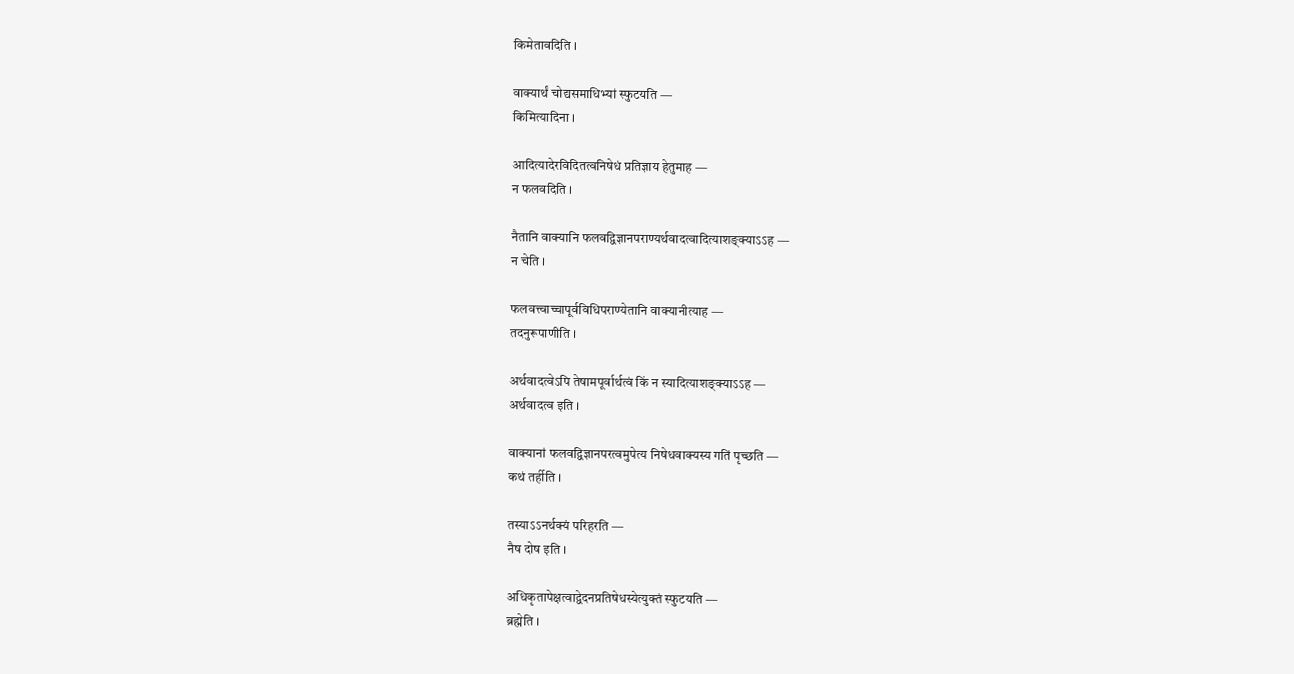किमेतावदिति ।

वाक्यार्थं चोद्यसमाधिभ्यां स्फुटयति —
किमित्यादिना ।

आदित्यादेरविदितत्वनिषेधं प्रतिज्ञाय हेतुमाह —
न फलवदिति ।

नैतानि वाक्यानि फलवद्विज्ञानपराण्यर्थवादत्वादित्याशङ्क्याऽऽह —
न चेति ।

फलवत्त्वाच्चापूर्वविधिपराण्येतानि वाक्यानीत्याह —
तदनुरूपाणीति ।

अर्थवादत्वेऽपि तेषामपूर्वार्थत्वं किं न स्यादित्याशङ्क्याऽऽह —
अर्थवादत्व इति ।

वाक्यानां फलवद्विज्ञानपरत्वमुपेत्य निषेधवाक्यस्य गतिं पृच्छति —
कथं तर्हीति ।

तस्याऽऽनर्थक्यं परिहरति —
नैष दोष इति ।

अधिकृतापेक्षत्वाद्वेदनप्रतिषेधस्येत्युक्तं स्फुटयति —
ब्रह्मेति ।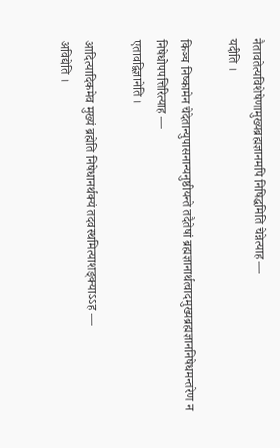नैतावतेत्यविशेषेणामुख्यब्रह्मज्ञानमपि निषिद्धमिति चेन्नेत्याह —
यदीति ।

किञ्च निष्कामेन चेदेतान्युपासनान्यनुष्ठीयन्ते तदैतेषां ब्रह्मज्ञानार्थत्वादमुख्यब्रह्मज्ञाननिषेधमन्तरेण न निषेधोपपत्तिरित्याह —
एतावद्विज्ञानेति ।

आदित्यादिकमेव मुख्यं ब्रह्मेति निषेधानर्थक्यं तदवस्थमित्याशङ्क्याऽऽह —
अविद्येति ।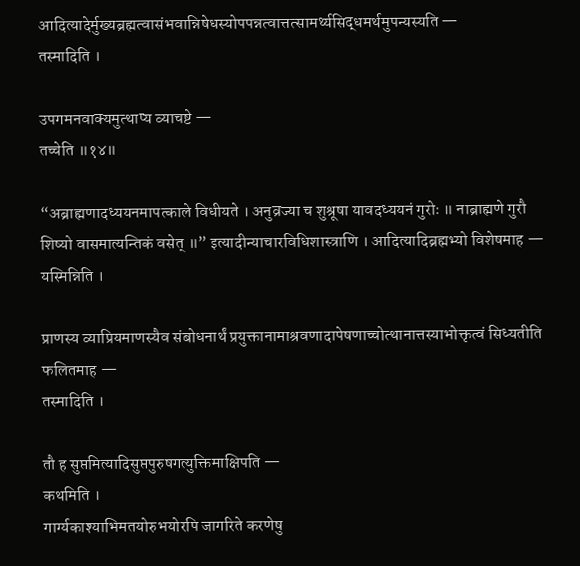आदित्यादेर्मुख्यब्रह्मत्वासंभवान्निषेधस्योपपन्नत्वात्तत्सामर्थ्यसिद्धमर्थमुपन्यस्यति —
तस्मादिति ।

उपगमनवाक्यमुत्थाप्य व्याचष्टे —
तच्चेति ॥१४॥

“अब्राह्मणादध्ययनमापत्काले विधीयते । अनुव्रज्या च शुश्रूषा यावदध्ययनं गुरोः ॥ नाब्राह्मणे गुरौ शिष्यो वासमात्यन्तिकं वसेत् ॥” इत्यादीन्याचारविधिशास्त्राणि । आदित्यादिब्रह्मभ्यो विशेषमाह —
यस्मिन्निति ।

प्राणस्य व्याप्रियमाणस्यैव संबोधनार्थं प्रयुक्तानामाश्रवणादापेषणाच्चोत्थानात्तस्याभोक्तृत्वं सिध्यतीति फलितमाह —
तस्मादिति ।

तौ ह सुप्तमित्यादिसुप्तपुरुषगत्युक्तिमाक्षिपति —
कथमिति ।
गार्ग्यकाश्याभिमतयोरुभयोरपि जागरिते करणेषु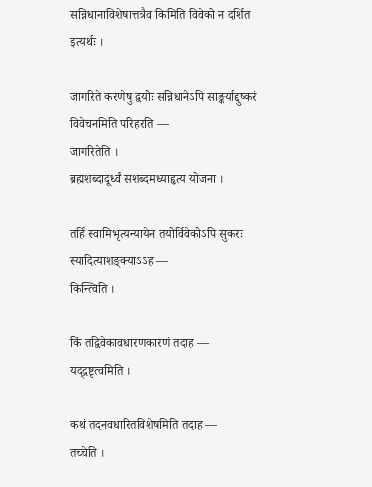सन्निधानाविशेषात्तत्रैव किमिति विवेको न दर्शित इत्यर्थः ।

जागरिते करणेषु द्वयोः सन्निधानेऽपि साङ्कर्याद्दुष्करं विवेचनमिति परिहरति —
जागरितेति ।
ब्रह्मशब्दादूर्ध्वं सशब्दमध्याहृत्य योजना ।

तर्हि स्वामिभृत्यन्यायेन तयोर्विवेकोऽपि सुकरः स्यादित्याशङ्क्याऽऽह —
किन्त्विति ।

किं तद्विवेकावधारणकारणं तदाह —
यद्द्रष्टृत्वमिति ।

कथं तदनवधारितविशेषमिति तदाह —
तच्चेति ।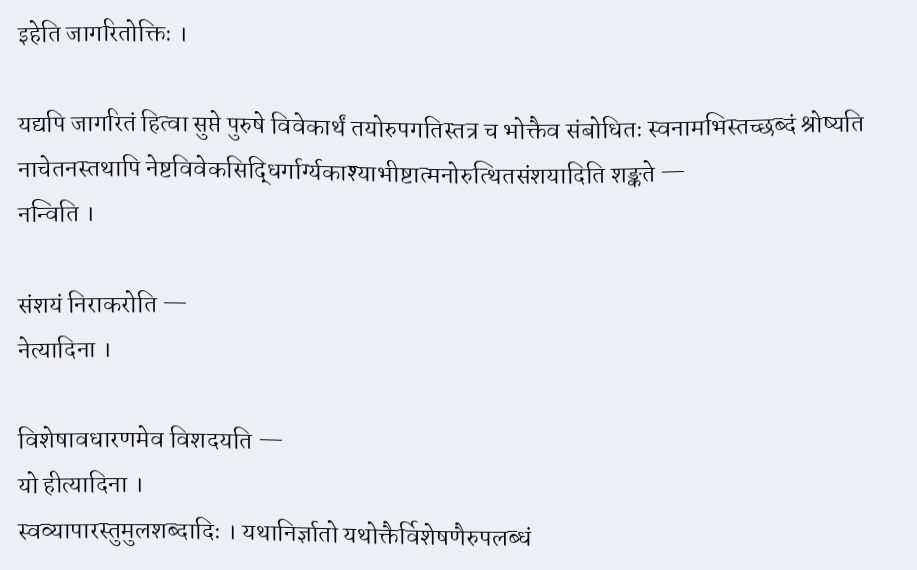इहेति जागरितोक्तिः ।

यद्यपि जागरितं हित्वा सुप्ते पुरुषे विवेकार्थं तयोरुपगतिस्तत्र च भोक्तैव संबोधितः स्वनामभिस्तच्छब्दं श्रोष्यति नाचेतनस्तथापि नेष्टविवेकसिद्धिर्गार्ग्यकाश्याभीष्टात्मनोरुत्थितसंशयादिति शङ्कते —
नन्विति ।

संशयं निराकरोति —
नेत्यादिना ।

विशेषावधारणमेव विशदयति —
यो हीत्यादिना ।
स्वव्यापारस्तुमुलशब्दादिः । यथानिर्ज्ञातो यथोक्तैर्विशेषणैरुपलब्धं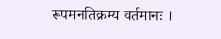रूपमनतिक्रम्य वर्तमानः ।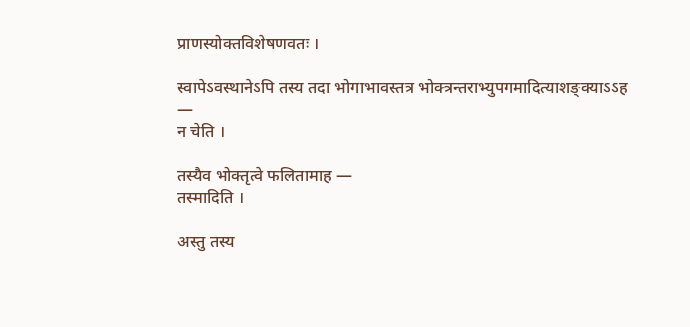प्राणस्योक्तविशेषणवतः ।

स्वापेऽवस्थानेऽपि तस्य तदा भोगाभावस्तत्र भोक्त्रन्तराभ्युपगमादित्याशङ्क्याऽऽह —
न चेति ।

तस्यैव भोक्तृत्वे फलितामाह —
तस्मादिति ।

अस्तु तस्य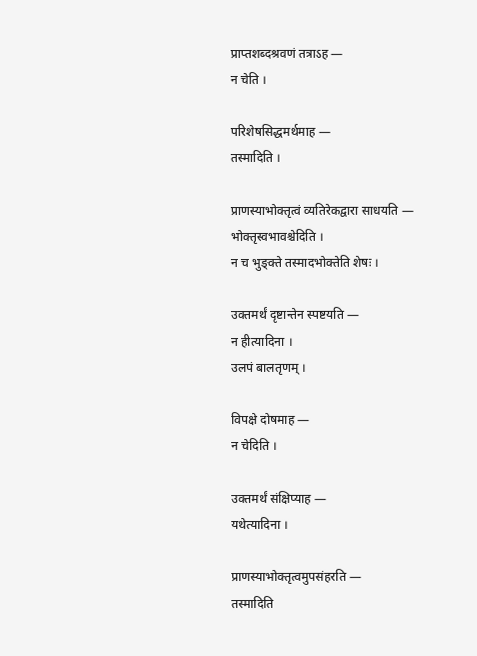प्राप्तशब्दश्रवणं तत्राऽह —
न चेति ।

परिशेषसिद्धमर्थमाह —
तस्मादिति ।

प्राणस्याभोक्तृत्वं व्यतिरेकद्वारा साधयति —
भोक्तृस्वभावश्चेदिति ।
न च भुङ्क्ते तस्मादभोक्तेति शेषः ।

उक्तमर्थं दृष्टान्तेन स्पष्टयति —
न हीत्यादिना ।
उलपं बालतृणम् ।

विपक्षे दोषमाह —
न चेदिति ।

उक्तमर्थं संक्षिप्याह —
यथेत्यादिना ।

प्राणस्याभोक्तृत्वमुपसंहरति —
तस्मादिति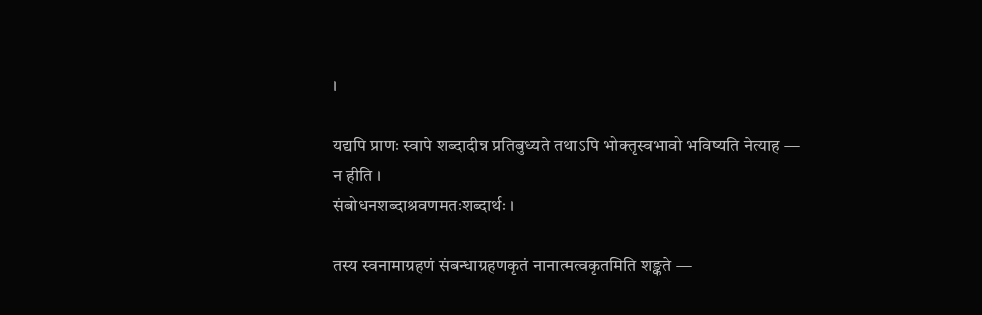।

यद्यपि प्राणः स्वापे शब्दादीन्न प्रतिबुध्यते तथाऽपि भोक्तृस्वभावो भविष्यति नेत्याह —
न हीति ।
संबोधनशब्दाश्रवणमतःशब्दार्थः ।

तस्य स्वनामाग्रहणं संबन्धाग्रहणकृतं नानात्मत्वकृतमिति शङ्कते —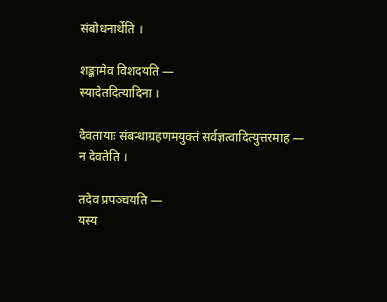संबोधनार्थेति ।

शङ्कामेव विशदयति —
स्यादेतदित्यादिना ।

देवतायाः संबन्धाग्रहणमयुक्तं सर्वज्ञत्वादित्युत्तरमाह —
न देवतेति ।

तदेव प्रपञ्चयति —
यस्य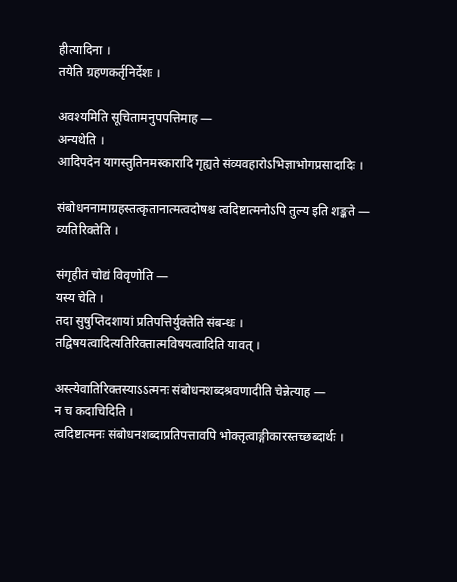हीत्यादिना ।
तयेति ग्रहणकर्तृनिर्देशः ।

अवश्यमिति सूचितामनुपपत्तिमाह —
अन्यथेति ।
आदिपदेन यागस्तुतिनमस्कारादि गृह्यते संव्यवहारोऽभिज्ञाभोगप्रसादादिः ।

संबोधननामाग्रहस्तत्कृतानात्मत्वदोषश्च त्वदिष्टात्मनोऽपि तुल्य इति शङ्कते —
व्यतिरिक्तेति ।

संगृहीतं चोद्यं विवृणोति —
यस्य चेति ।
तदा सुषुप्तिदशायां प्रतिपत्तिर्युक्तेति संबन्धः । तद्विषयत्वादित्यतिरिक्तात्मविषयत्वादिति यावत् ।

अस्त्येवातिरिक्तस्याऽऽत्मनः संबोधनशब्दश्रवणादीति चेन्नेत्याह —
न च कदाचिदिति ।
त्वदिष्टात्मनः संबोधनशब्दाप्रतिपत्तावपि भोक्तृत्वाङ्गीकारस्तच्छब्दार्थः ।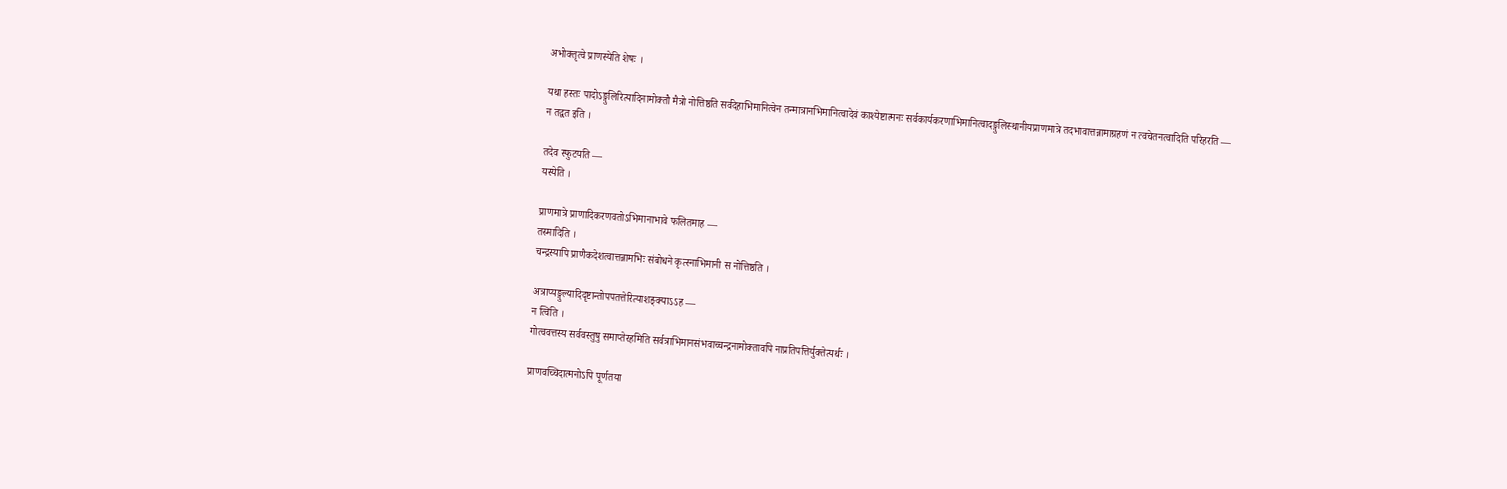अभोक्तृत्वे प्राणस्येति शेषः ।

यथा हस्तः पादोऽङ्गुलिरित्यादिनामोक्तौ मैत्रो नोत्तिष्ठति सर्वदेहाभिमानित्वेन तन्मात्रानभिमानित्वादेवं काश्येष्टात्मनः सर्वकार्यकरणाभिमानित्वादङ्गुलिस्थानीयप्राणमात्रे तदभावात्तन्नामाग्रहणं न त्वचेतनत्वादिति परिहरति —
न तद्वत इति ।

तदेव स्फुटयति —
यस्येति ।

प्राणमात्रे प्राणादिकरणवतोऽभिमानाभावे फलितमाह —
तस्मादिति ।
चन्द्रस्यापि प्राणैकदेशत्वात्तन्नामभिः संबोधने कृत्स्नाभिमानी स नोत्तिष्ठति ।

अत्राप्यङ्गुल्यादिदृष्टान्तोपपतत्तेरित्याशङ्क्याऽऽह —
न त्विति ।
गोत्ववत्तस्य सर्ववस्तुषु समाप्तेरहमिति सर्वत्राभिमानसंभवाच्चन्द्रनामोक्तावपि नाप्रतिपत्तिर्युक्तेत्यर्थः ।

प्राणवच्चिदात्मनोऽपि पूर्णतया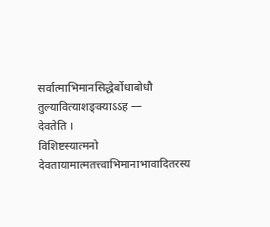सर्वात्माभिमानसिद्धेर्बोधाबोधौ तुल्यावित्याशङ्क्याऽऽह —
देवतेति ।
विशिष्टस्यात्मनो देवतायामात्मतत्त्वाभिमानाभावादितरस्य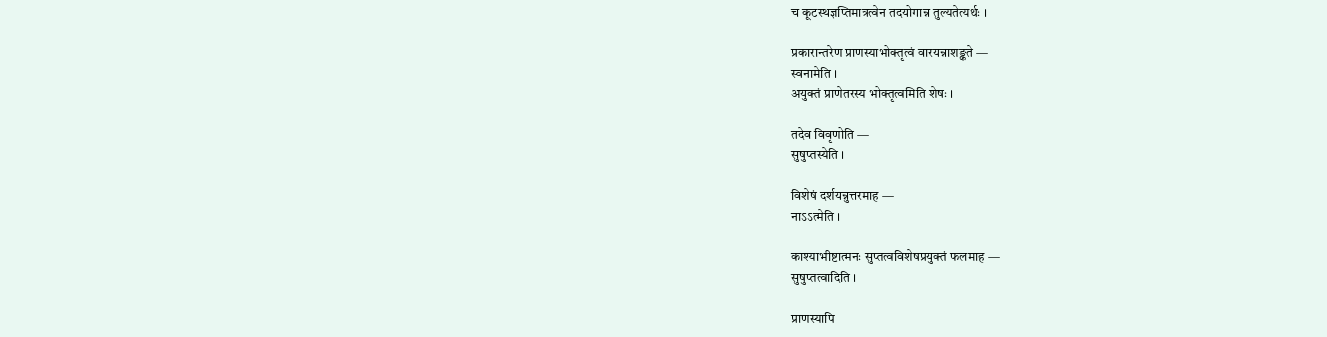च कूटस्थज्ञप्तिमात्रत्वेन तदयोगान्न तुल्यतेत्यर्थः ।

प्रकारान्तरेण प्राणस्याभोक्तृत्वं वारयन्नाशङ्कते —
स्वनामेति ।
अयुक्तं प्राणेतरस्य भोक्तृत्वमिति शेषः ।

तदेव विवृणोति —
सुषुप्तस्येति ।

विशेषं दर्शयन्नुत्तरमाह —
नाऽऽत्मेति ।

काश्याभीष्टात्मनः सुप्तत्वविशेषप्रयुक्तं फलमाह —
सुषुप्तत्वादिति ।

प्राणस्यापि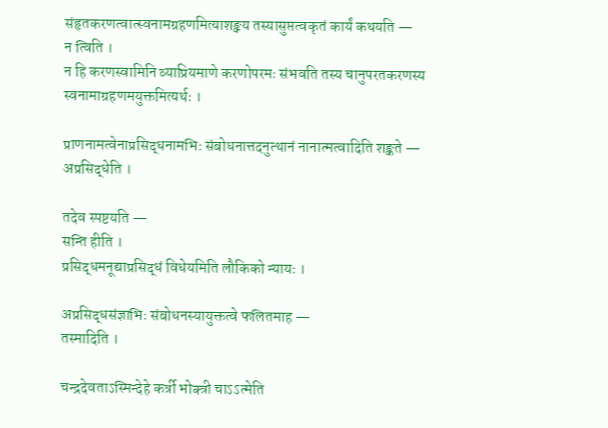संहृतकरणत्वात्स्वनामग्रहणमित्याशङ्क्य तस्यासुप्तत्वकृतं कार्यं कथयति —
न त्विति ।
न हि करणस्वामिनि व्याप्रियमाणे करणोपरमः संभवति तस्य चानुपरतकरणस्य स्वनामाग्रहणमयुक्तमित्यर्थः ।

प्राणनामत्वेनाप्रसिद्धनामभिः संबोधनात्तदनुत्थानं नानात्मत्वादिति शङ्कते —
अप्रसिद्धेति ।

तदेव स्पष्टयति —
सन्ति हीति ।
प्रसिद्धमनूद्याप्रसिद्धं विधेयमिति लौकिको न्यायः ।

अप्रसिद्धसंज्ञाभिः संबोधनस्यायुक्तत्वे फलितमाह —
तस्मादिति ।

चन्द्रदेवताऽस्मिन्देहे कर्त्री भोक्त्री चाऽऽत्मेति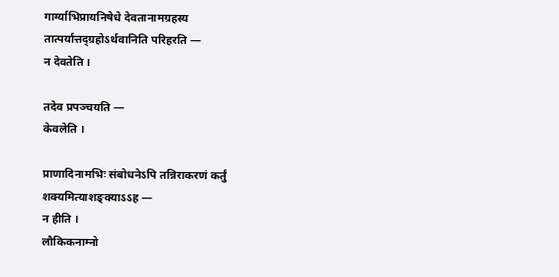गार्ग्याभिप्रायनिषेधे देवतानामग्रहस्य तात्पर्यात्तद्ग्रहोऽर्थवानिति परिहरति —
न देवतेति ।

तदेव प्रपञ्चयति —
केवलेति ।

प्राणादिनामभिः संबोधनेऽपि तन्निराकरणं कर्तुं शक्यमित्याशङ्क्याऽऽह —
न हीति ।
लौकिकनाम्नो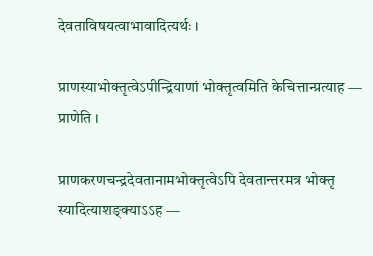देवताविषयत्वाभावादित्यर्थः ।

प्राणस्याभोक्तृत्वेऽपीन्द्रियाणां भोक्तृत्वमिति केचित्तान्प्रत्याह —
प्राणेति ।

प्राणकरणचन्द्रदेवतानामभोक्तृत्वेऽपि देवतान्तरमत्र भोक्तृ स्यादित्याशङ्क्याऽऽह —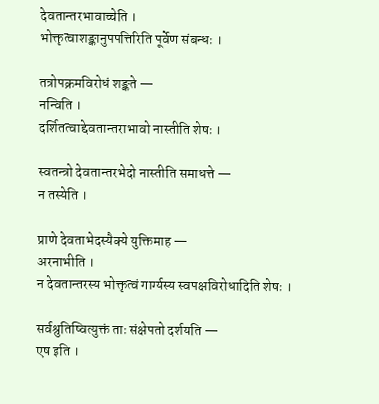देवतान्तरभावाच्चेति ।
भोक्तृत्वाशङ्कानुपपत्तिरिति पूर्वेण संबन्धः ।

तत्रोपक्रमविरोधं शङ्कते —
नन्विति ।
दर्शितत्वाद्देवतान्तराभावो नास्तीति शेषः ।

स्वतन्त्रो देवतान्तरभेदो नास्तीति समाधत्ते —
न तस्येति ।

प्राणे देवताभेदस्यैक्ये युक्तिमाह —
अरनाभीति ।
न देवतान्तरस्य भोक्तृत्वं गार्ग्यस्य स्वपक्षविरोधादिति शेषः ।

सर्वश्रुतिष्वित्युक्तं ताः संक्षेपतो दर्शयति —
एष इति ।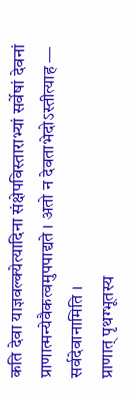कति देवा याज्ञवल्क्येत्यादिना संक्षेपविस्ताराभ्यां सर्वेषां देवनां प्राणात्मन्येवैकत्वमुपपाद्यते । अतो न देवताभेदोऽस्तीत्याह —
सर्वदेवानामिति ।
प्राणात् पृथग्भूतस्य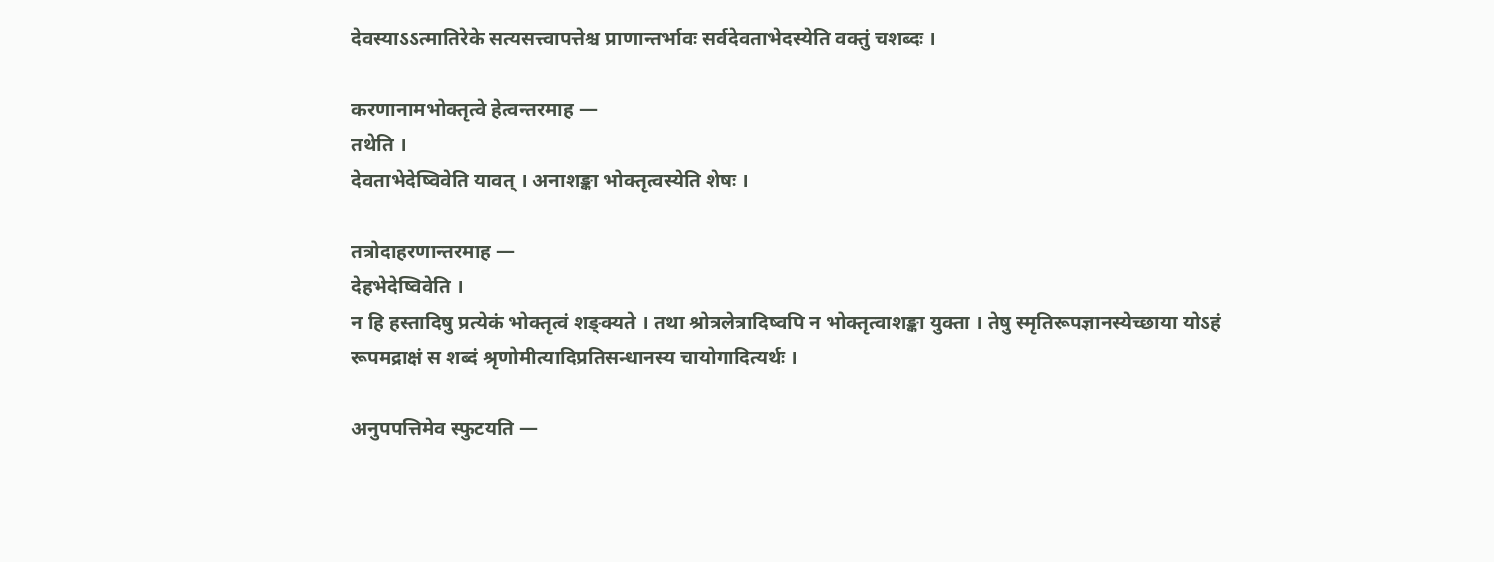देवस्याऽऽत्मातिरेके सत्यसत्त्वापत्तेश्च प्राणान्तर्भावः सर्वदेवताभेदस्येति वक्तुं चशब्दः ।

करणानामभोक्तृत्वे हेत्वन्तरमाह —
तथेति ।
देवताभेदेष्विवेति यावत् । अनाशङ्का भोक्तृत्वस्येति शेषः ।

तत्रोदाहरणान्तरमाह —
देहभेदेष्विवेति ।
न हि हस्तादिषु प्रत्येकं भोक्तृत्वं शङ्क्यते । तथा श्रोत्रलेत्रादिष्वपि न भोक्तृत्वाशङ्का युक्ता । तेषु स्मृतिरूपज्ञानस्येच्छाया योऽहं रूपमद्राक्षं स शब्दं श्रृणोमीत्यादिप्रतिसन्धानस्य चायोगादित्यर्थः ।

अनुपपत्तिमेव स्फुटयति —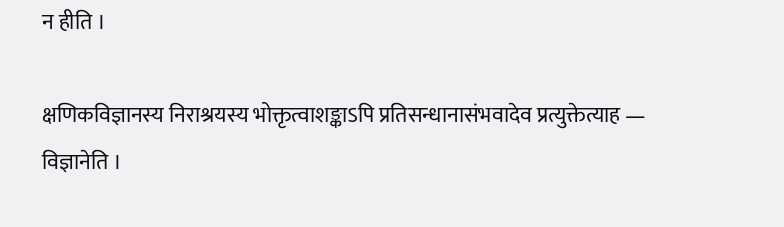न हीति ।

क्षणिकविज्ञानस्य निराश्रयस्य भोक्तृत्वाशङ्काऽपि प्रतिसन्धानासंभवादेव प्रत्युक्तेत्याह —
विज्ञानेति ।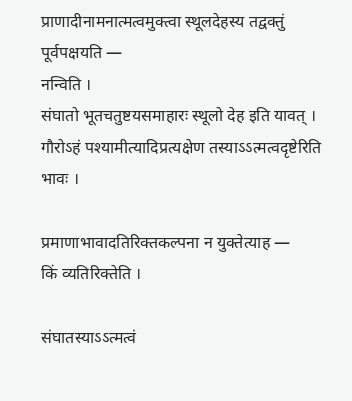प्राणादीनामनात्मत्वमुक्त्वा स्थूलदेहस्य तद्वक्तुं पूर्वपक्षयति —
नन्विति ।
संघातो भूतचतुष्टयसमाहारः स्थूलो देह इति यावत् । गौरोऽहं पश्यामीत्यादिप्रत्यक्षेण तस्याऽऽत्मत्वदृष्टेरिति भावः ।

प्रमाणाभावादतिरिक्तकल्पना न युक्तेत्याह —
किं व्यतिरिक्तेति ।

संघातस्याऽऽत्मत्वं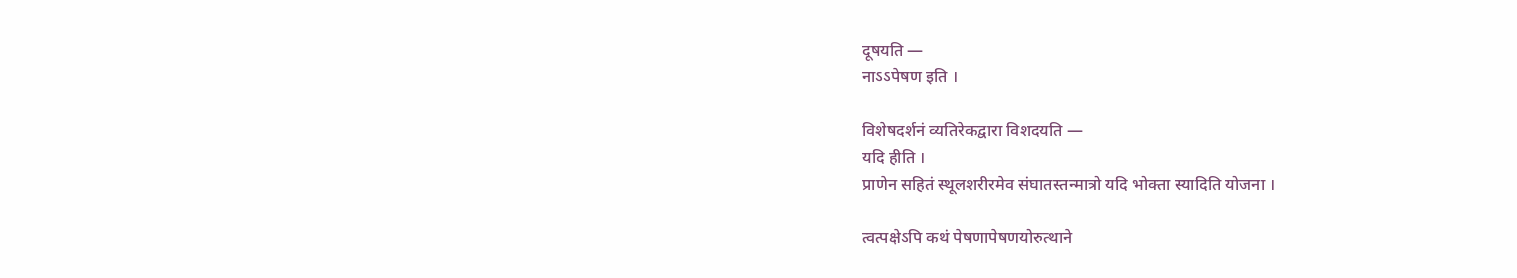दूषयति —
नाऽऽपेषण इति ।

विशेषदर्शनं व्यतिरेकद्वारा विशदयति —
यदि हीति ।
प्राणेन सहितं स्थूलशरीरमेव संघातस्तन्मात्रो यदि भोक्ता स्यादिति योजना ।

त्वत्पक्षेऽपि कथं पेषणापेषणयोरुत्थाने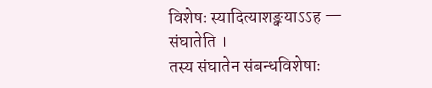विशेषः स्यादित्याशङ्क्याऽऽह —
संघातेति ।
तस्य संघातेन संबन्धविशेषाः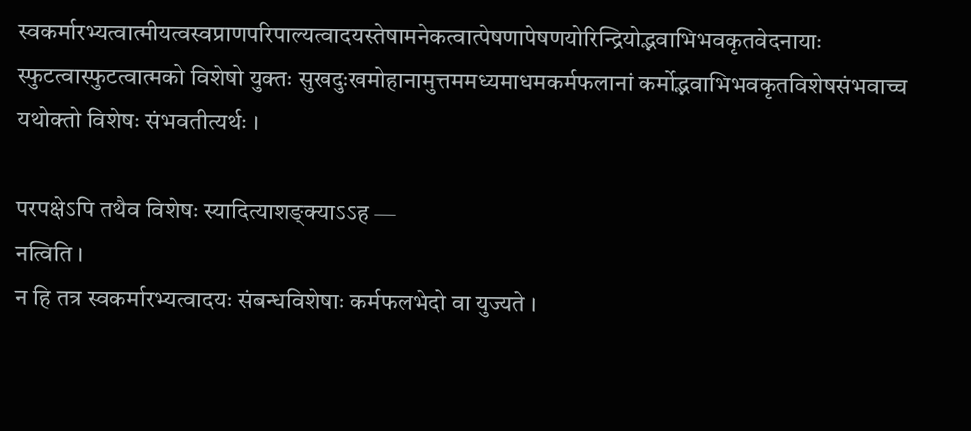स्वकर्मारभ्यत्वात्मीयत्वस्वप्राणपरिपाल्यत्वादयस्तेषामनेकत्वात्पेषणापेषणयोरिन्द्रियोद्भवाभिभवकृतवेदनायाः स्फुटत्वास्फुटत्वात्मको विशेषो युक्तः सुखदुःखमोहानामुत्तममध्यमाधमकर्मफलानां कर्मोद्भवाभिभवकृतविशेषसंभवाच्च यथोक्तो विशेषः संभवतीत्यर्थः ।

परपक्षेऽपि तथैव विशेषः स्यादित्याशङ्क्याऽऽह —
नत्विति ।
न हि तत्र स्वकर्मारभ्यत्वादयः संबन्धविशेषाः कर्मफलभेदो वा युज्यते ।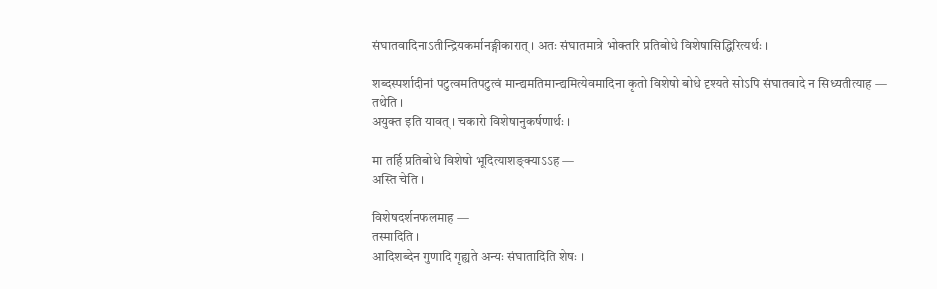संघातवादिनाऽतीन्द्रियकर्मानङ्गीकारात् । अतः संघातमात्रे भोक्तरि प्रतिबोधे विशेषासिद्धिरित्यर्थः ।

शब्दस्पर्शादीनां पटुत्वमतिपटुत्वं मान्द्यमतिमान्द्यमित्येवमादिना कृतो विशेषो बोधे दृश्यते सोऽपि संघातवादे न सिध्यतीत्याह —
तथेति ।
अयुक्त इति यावत् । चकारो विशेषानुकर्षणार्थः ।

मा तर्हि प्रतिबोधे विशेषो भूदित्याशङ्क्याऽऽह —
अस्ति चेति ।

विशेषदर्शनफलमाह —
तस्मादिति ।
आदिशब्देन गुणादि गृह्यते अन्यः संघातादिति शेषः ।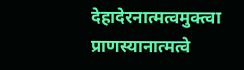देहादेरनात्मत्वमुक्त्वा प्राणस्यानात्मत्वे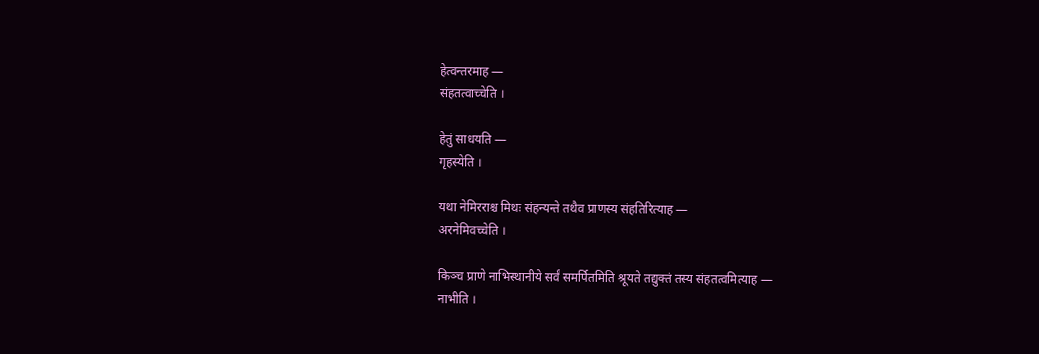हेत्वन्तरमाह —
संहतत्वाच्चेति ।

हेतुं साधयति —
गृहस्येति ।

यथा नेमिरराश्च मिथः संहन्यन्ते तथैव प्राणस्य संहतिरित्याह —
अरनेमिवच्चेति ।

किञ्च प्राणे नाभिस्थानीये सर्वं समर्पितमिति श्रूयते तद्युक्तं तस्य संहतत्वमित्याह —
नाभीति ।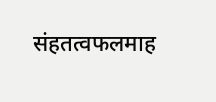संहतत्वफलमाह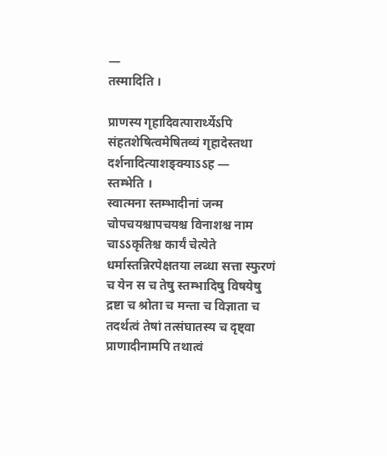—
तस्मादिति ।

प्राणस्य गृहादिवत्पारार्थ्येऽपि संहतशेषित्वमेषितव्यं गृहादेस्तथा दर्शनादित्याशङ्क्याऽऽह —
स्तम्भेति ।
स्वात्मना स्तम्भादीनां जन्म चोपचयश्चापचयश्च विनाशश्च नाम चाऽऽकृतिश्च कार्यं चेत्येते धर्मास्तन्निरपेक्षतया लब्धा सत्ता स्फुरणं च येन स च तेषु स्तम्भादिषु विषयेषु द्रष्टा च श्रोता च मन्ता च विज्ञाता च तदर्थत्वं तेषां तत्संघातस्य च दृष्ट्वा प्राणादीनामपि तथात्वं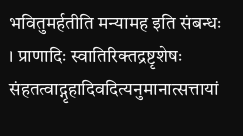भवितुमर्हतीति मन्यामह इति संबन्धः । प्राणादिः स्वातिरिक्तद्रष्टृशेषः संहतत्वाद्गृहादिवदित्यनुमानात्सत्तायां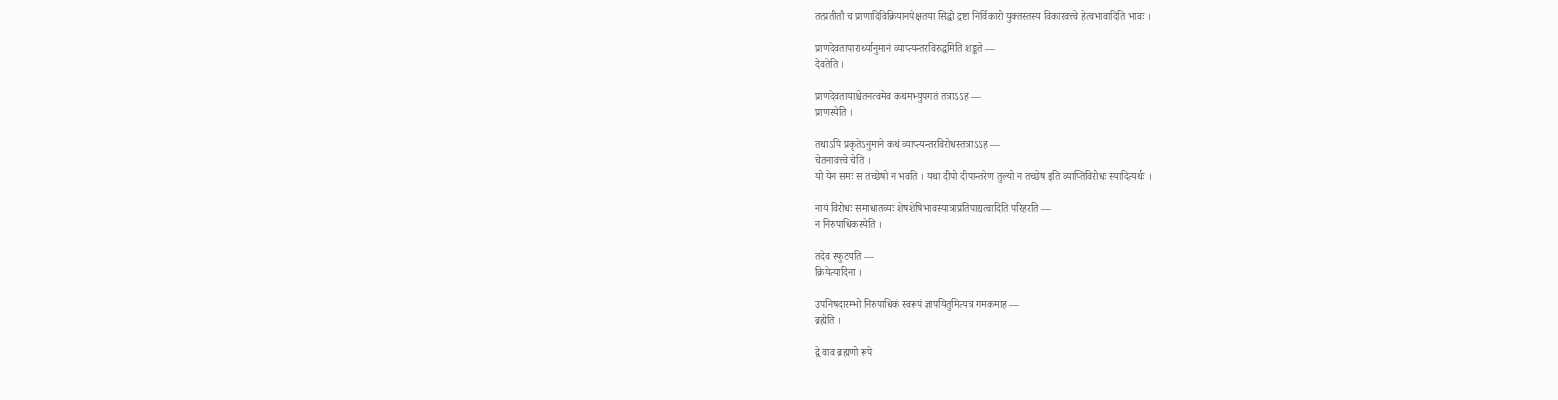तत्प्रतीतौ च प्राणादिविक्रियानपेक्षतया सिद्धो द्रष्टा निर्विकारो युक्तस्तस्य विकारवत्त्वे हेत्वभावादिति भावः ।

प्राणदेवतापारार्थ्यानुमानं व्याप्त्यन्तरविरुद्धमिति शङ्कते —
देवतेति ।

प्राणदेवतायाश्चेतनत्वमेव कथमभ्युपगतं तत्राऽऽह —
प्राणस्येति ।

तथाऽपि प्रकृतेऽनुमाने कथं व्याप्त्यन्तरविरोधस्तत्राऽऽह —
चेतनावत्त्वे चेति ।
यो येन समः स तच्छेषो न भवति । यथा दीपो दीपान्तरेण तुल्यो न तच्छेष इति व्याप्तिविरोधः स्यादित्यर्थः ।

नायं विरोधः समाधातव्यः शेषशेषिभावस्यात्राप्रतिपाद्यत्वादिति परिहरति —
न निरुपाधिकस्येति ।

तदेव स्फुटयति —
क्रियेत्यादिना ।

उपनिषदारम्भो निरुपाधिकं स्वरूपं ज्ञापयितुमित्यत्र गमकमाह —
ब्रह्मेति ।

द्वे वाव ब्रह्मणो रूपे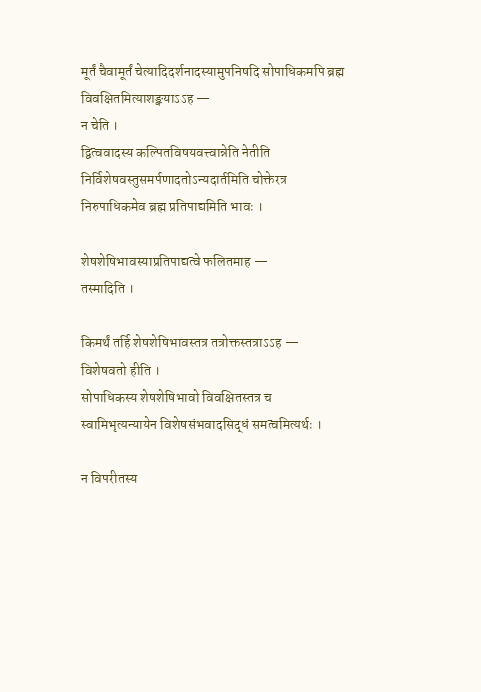मूर्तं चैवामूर्तं चेत्यादिदर्शनादस्यामुपनिषदि सोपाधिकमपि ब्रह्म विवक्षितमित्याशङ्क्याऽऽह —
न चेति ।
द्वित्ववादस्य कल्पितविषयवत्त्वान्नेति नेतीति निर्विशेषवस्तुसमर्पणादतोऽन्यदार्तमिति चोक्तेरत्र निरुपाधिकमेव ब्रह्म प्रतिपाद्यमिति भावः ।

शेषशेषिभावस्याप्रतिपाद्यत्वे फलितमाह —
तस्मादिति ।

किमर्थं तर्हि शेषशेषिभावस्तत्र तत्रोक्तस्तत्राऽऽह —
विशेषवतो हीति ।
सोपाधिकस्य शेषशेषिभावो विवक्षितस्तत्र च स्वामिभृत्यन्यायेन विशेषसंभवादसिद्धं समत्वमित्यर्थः ।

न विपरीतस्य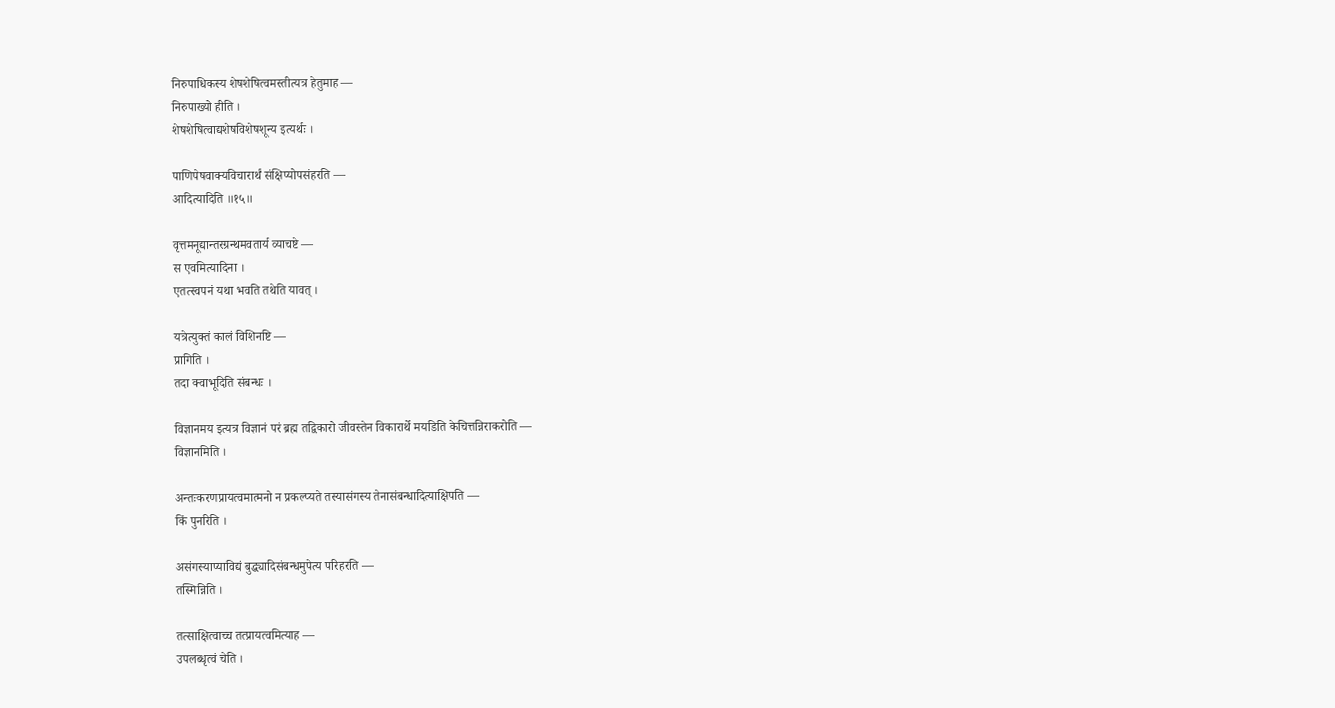निरुपाधिकस्य शेषशेषित्वमस्तीत्यत्र हेतुमाह —
निरुपाख्यो हीति ।
शेषशेषित्वाद्यशेषविशेषशून्य इत्यर्थः ।

पाणिपेषवाक्यविचारार्थं संक्षिप्योपसंहरति —
आदित्यादिति ॥१५॥

वृत्तमनूद्यान्तरग्रन्थमवतार्य व्याचष्टे —
स एवमित्यादिना ।
एतत्स्वपनं यथा भवति तथेति यावत् ।

यत्रेत्युक्तं कालं विशिनष्टि —
प्रागिति ।
तदा क्वाभूदिति संबन्धः ।

विज्ञानमय इत्यत्र विज्ञानं परं ब्रह्म तद्विकारो जीवस्तेन विकारार्थे मयडिति केचित्तन्निराकरोति —
विज्ञानमिति ।

अन्तःकरणप्रायत्वमात्मनो न प्रकल्प्यते तस्यासंगस्य तेनासंबन्धादित्याक्षिपति —
किं पुनरिति ।

असंगस्याप्याविद्यं बुद्ध्यादिसंबन्धमुपेत्य परिहरति —
तस्मिन्निति ।

तत्साक्षित्वाच्च तत्प्रायत्वमित्याह —
उपलब्धृत्वं चेति ।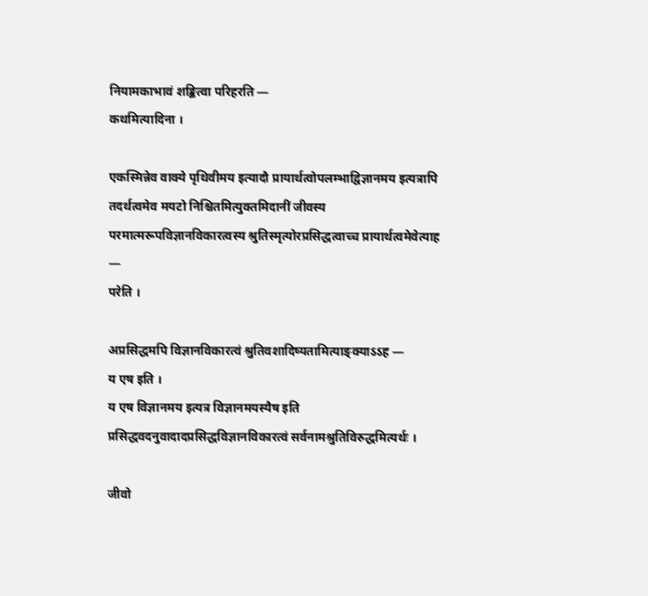नियामकाभावं शङ्कित्वा परिहरति —
कथमित्यादिना ।

एकस्मिन्नेव वाक्ये पृथिवीमय इत्यादौ प्रायार्थत्वोपलम्भाद्विज्ञानमय इत्यत्रापि तदर्थत्वमेव मयटो निश्चितमित्युक्तमिदानीं जीवस्य परमात्मरूपविज्ञानविकारत्वस्य श्रुतिस्मृत्योरप्रसिद्धत्वाच्च प्रायार्थत्वमेवेत्याह —
परेति ।

अप्रसिद्धमपि विज्ञानविकारत्वं श्रुतिवशादिष्यतामित्याङ्क्याऽऽह —
य एष इति ।
य एष विज्ञानमय इत्यत्र विज्ञानमयस्यैष इति प्रसिद्धवदनुवादादप्रसिद्धविज्ञानविकारत्वं सर्वनामश्रुतिविरुद्धमित्यर्थः ।

जीवो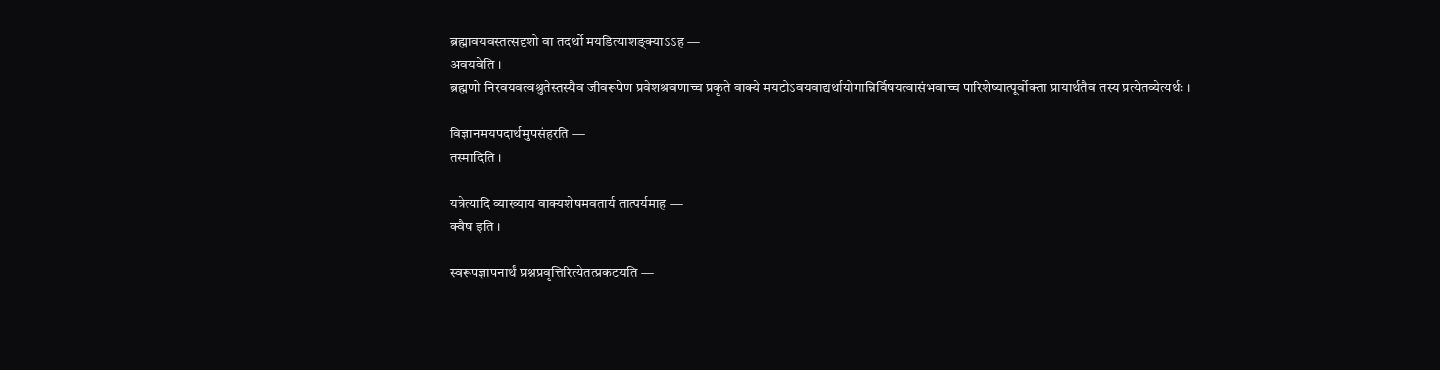ब्रह्मावयवस्तत्सदृशो वा तदर्थो मयडित्याशङ्क्याऽऽह —
अवयवेति ।
ब्रह्मणो निरवयवत्वश्रुतेस्तस्यैव जीवरूपेण प्रवेशश्रवणाच्च प्रकृते वाक्ये मयटोऽवयवाद्यर्थायोगान्निर्विषयत्वासंभवाच्च पारिशेष्यात्पूर्वोक्ता प्रायार्थतैव तस्य प्रत्येतव्येत्यर्थः ।

विज्ञानमयपदार्थमुपसंहरति —
तस्मादिति ।

यत्रेत्यादि व्याख्याय वाक्यशेषमवतार्य तात्पर्यमाह —
क्वैष इति ।

स्वरूपज्ञापनार्थं प्रश्नप्रवृत्तिरित्येतत्प्रकटयति —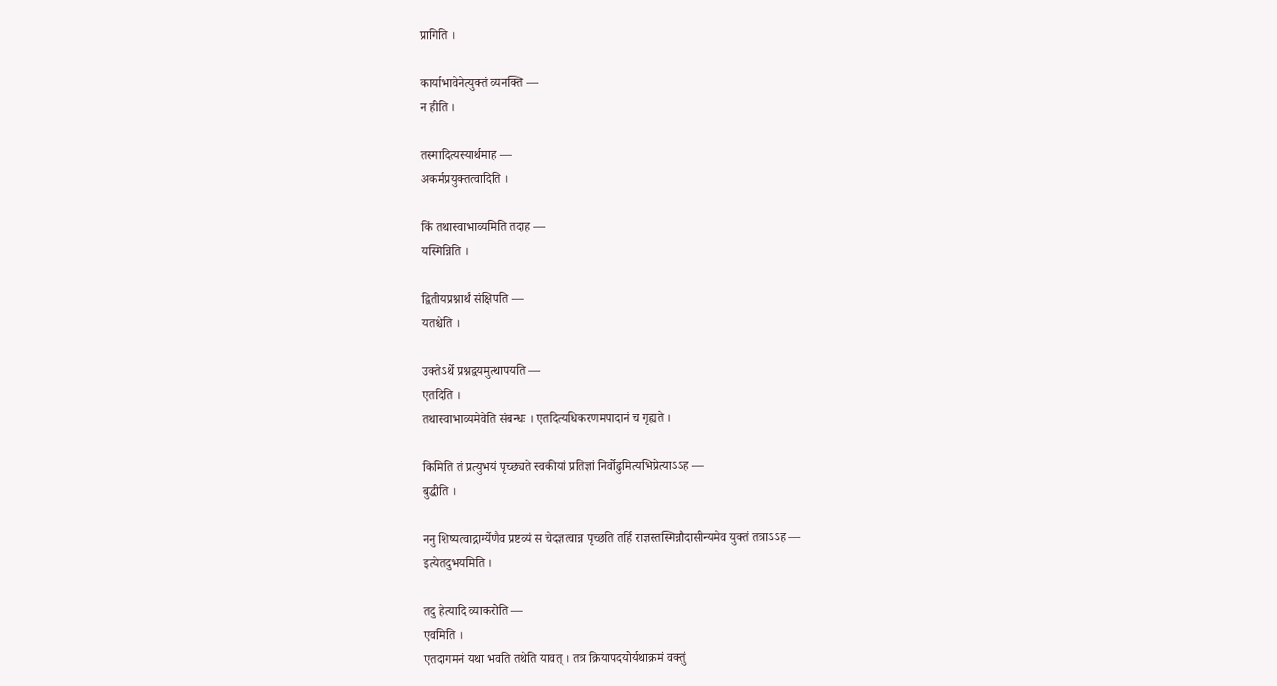प्रागिति ।

कार्याभावेनेत्युक्तं व्यनक्ति —
न हीति ।

तस्मादित्यस्यार्थमाह —
अकर्मप्रयुक्तत्वादिति ।

किं तथास्वाभाव्यमिति तदाह —
यस्मिन्निति ।

द्वितीयप्रश्नार्थं संक्षिपति —
यतश्चेति ।

उक्तेऽर्थे प्रश्नद्वयमुत्थापयति —
एतदिति ।
तथास्वाभाव्यमेवेति संबन्धः । एतदित्यधिकरणमपादानं च गृह्यते ।

किमिति तं प्रत्युभयं पृच्छ्यते स्वकीयां प्रतिज्ञां निर्वोढुमित्यभिप्रेत्याऽऽह —
बुद्धीति ।

ननु शिष्यत्वाद्गार्ग्येणैव प्रष्टव्यं स चेदज्ञत्वान्न पृच्छति तर्हि राज्ञस्तस्मिन्नौदासीन्यमेव युक्तं तत्राऽऽह —
इत्येतदुभयमिति ।

तदु हेत्यादि व्याकरोति —
एवमिति ।
एतदागमनं यथा भवति तथेति यावत् । तत्र क्रियापदयोर्यथाक्रमं वक्तुं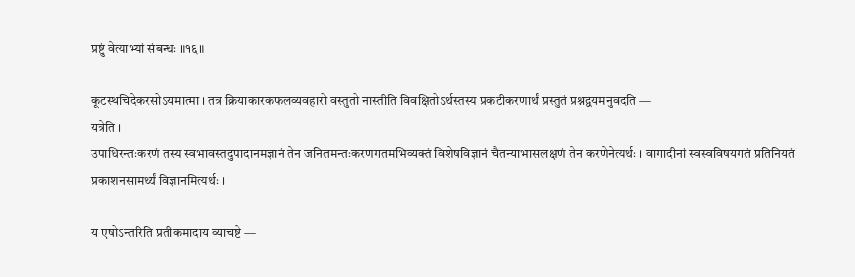प्रष्टुं वेत्याभ्यां संबन्धः ॥१६॥

कूटस्थचिदेकरसोऽयमात्मा । तत्र क्रियाकारकफलव्यवहारो वस्तुतो नास्तीति विवक्षितोऽर्थस्तस्य प्रकटीकरणार्थं प्रस्तुतं प्रश्नद्वयमनुवदति —
यत्रेति ।
उपाधिरन्तःकरणं तस्य स्वभावस्तदुपादानमज्ञानं तेन जनितमन्तःकरणगतमभिव्यक्तं विशेषविज्ञानं चैतन्याभासलक्षणं तेन करणेनेत्यर्थः । वागादीनां स्वस्वविषयगतं प्रतिनियतं प्रकाशनसामर्थ्यं विज्ञानमित्यर्थः ।

य एषोऽन्तरिति प्रतीकमादाय व्याचष्टे —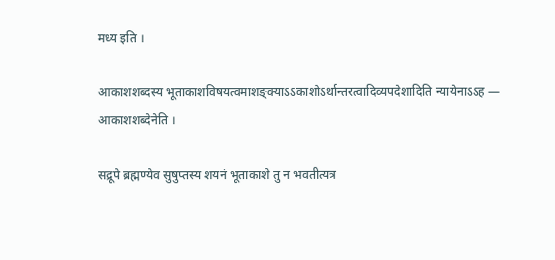मध्य इति ।

आकाशशब्दस्य भूताकाशविषयत्वमाशङ्क्याऽऽकाशोऽर्थान्तरत्वादिव्यपदेशादिति न्यायेनाऽऽह —
आकाशशब्देनेति ।

सद्रूपे ब्रह्मण्येव सुषुप्तस्य शयनं भूताकाशे तु न भवतीत्यत्र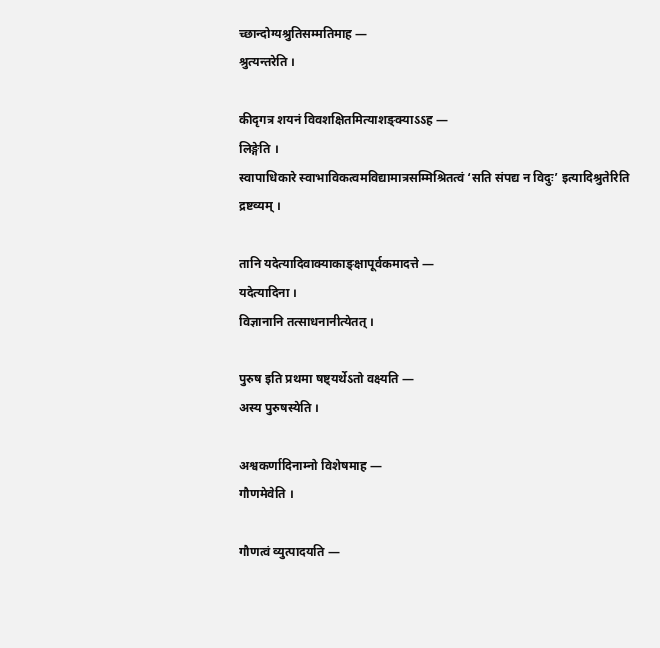च्छान्दोग्यश्रुतिसम्मतिमाह —
श्रुत्यन्तरेति ।

कीदृगत्र शयनं विवशक्षितमित्याशङ्क्याऽऽह —
लिङ्गेति ।
स्वापाधिकारे स्वाभाविकत्वमविद्यामात्रसम्मिश्रितत्वं ‘सति संपद्य न विदुः’ इत्यादिश्रुतेरिति द्रष्टव्यम् ।

तानि यदेत्यादिवाक्याकाङ्क्षापूर्वकमादत्ते —
यदेत्यादिना ।
विज्ञानानि तत्साधनानीत्येतत् ।

पुरुष इति प्रथमा षष्ट्यर्थेऽतो वक्ष्यति —
अस्य पुरुषस्येति ।

अश्वकर्णादिनाम्नो विशेषमाह —
गौणमेवेति ।

गौणत्वं व्युत्पादयति —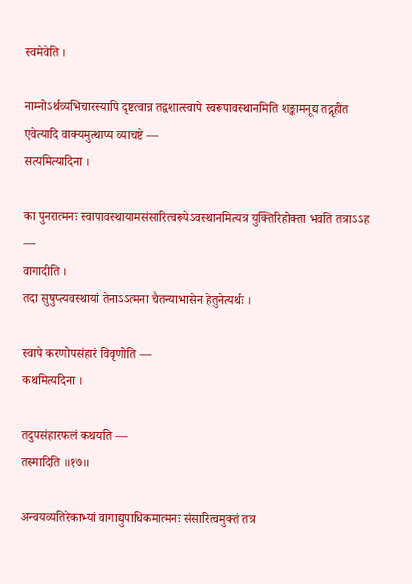स्वमेवेति ।

नाम्नोऽर्थव्यभिचारस्यापि दृष्टत्वान्न तद्वशात्स्वापे स्वरूपावस्थानमिति शङ्कामनूद्य तद्गृहीत एवेत्यादि वाक्यमुत्थाप्य व्याचष्टे —
सत्यमित्यादिना ।

का पुनरात्मनः स्वापावस्थायामसंसारित्वरूपेऽवस्थानमित्यत्र युक्तिरिहोक्ता भवति तत्राऽऽह —
वागादीति ।
तदा सुषुप्त्यवस्थायां तेनाऽऽत्मना चैतन्याभासेन हेतुनेत्यर्थः ।

स्वापे करणोपसंहारं विवृणोति —
कथमित्यदिना ।

तदुपसंहारफलं कथयति —
तस्मादिति ॥१७॥

अन्वयव्यतिरेकाभ्यां वागाद्युपाधिकमात्मनः संसारित्वमुक्तं तत्र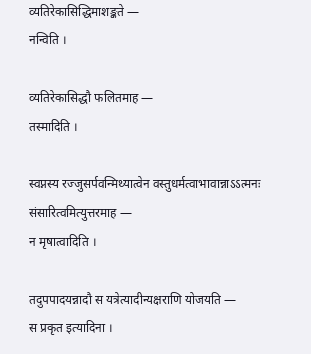व्यतिरेकासिद्धिमाशङ्कते —
नन्विति ।

व्यतिरेकासिद्धौ फलितमाह —
तस्मादिति ।

स्वप्नस्य रज्जुसर्पवन्मिथ्यात्वेन वस्तुधर्मत्वाभावान्नाऽऽत्मनः संसारित्वमित्युत्तरमाह —
न मृषात्वादिति ।

तदुपपादयन्नादौ स यत्रेत्यादीन्यक्षराणि योजयति —
स प्रकृत इत्यादिना ।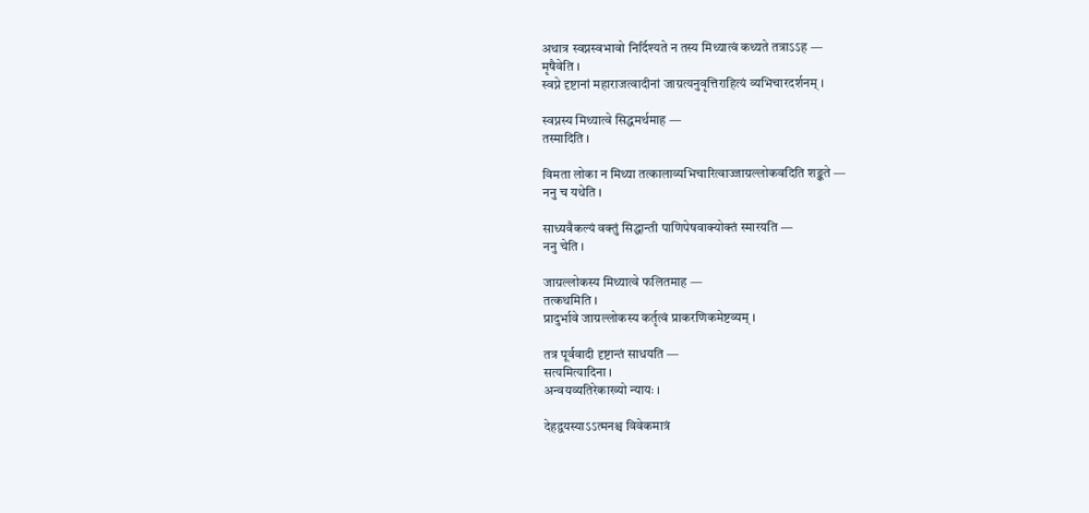अथात्र स्वप्नस्वभावो निर्दिश्यते न तस्य मिथ्यात्वं कथ्यते तत्राऽऽह —
मृषैवेति ।
स्वप्ने दृष्टानां महाराजत्वादीनां जाग्रत्यनुवृत्तिराहित्यं व्यभिचारदर्शनम् ।

स्वप्नस्य मिथ्यात्वे सिद्धमर्थमाह —
तस्मादिति ।

विमता लोका न मिथ्या तत्कालाव्यभिचारित्वाज्जाग्रल्लोकवदिति शङ्कते —
ननु च यथेति ।

साध्यवैकल्यं वक्तुं सिद्धान्ती पाणिपेषवाक्योक्तं स्मारयति —
ननु चेति ।

जाग्रल्लोकस्य मिथ्यात्वे फलितमाह —
तत्कथमिति ।
प्रादुर्भावे जाग्रल्लोकस्य कर्तृत्वं प्राकरणिकमेष्टव्यम् ।

तत्र पूर्ववादी दृष्टान्तं साधयति —
सत्यमित्यादिना ।
अन्वयव्यतिरेकाख्यो न्यायः ।

देहद्वयस्याऽऽत्मनश्च विवेकमात्रं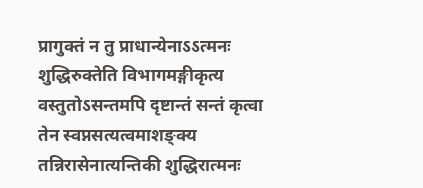प्रागुक्तं न तु प्राधान्येनाऽऽत्मनः शुद्धिरुक्तेति विभागमङ्गीकृत्य वस्तुतोऽसन्तमपि दृष्टान्तं सन्तं कृत्वा तेन स्वप्नसत्यत्वमाशङ्क्य तन्निरासेनात्यन्तिकी शुद्धिरात्मनः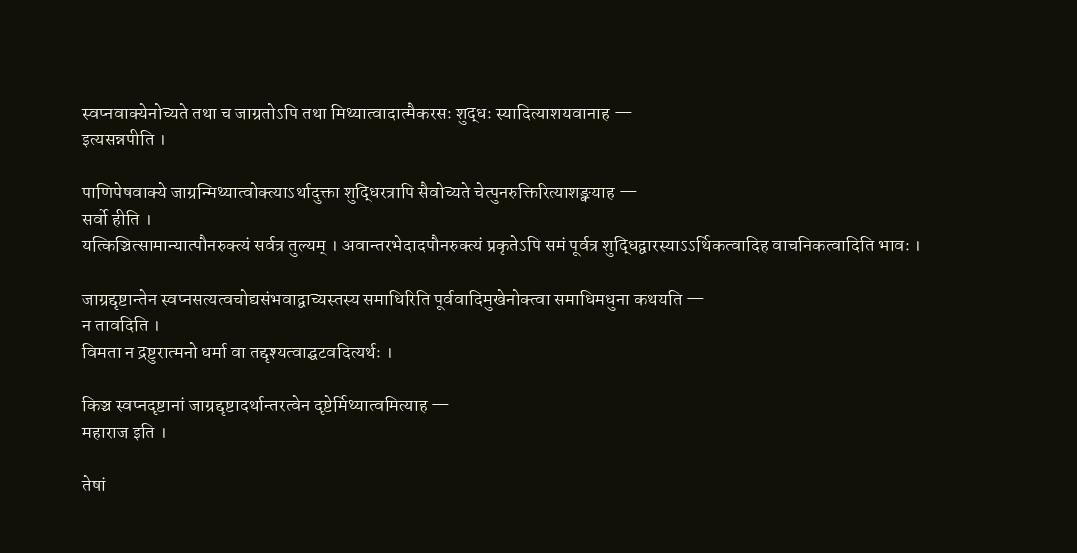स्वप्नवाक्येनोच्यते तथा च जाग्रतोऽपि तथा मिथ्यात्वादात्मैकरसः शुद्धः स्यादित्याशयवानाह —
इत्यसन्नपीति ।

पाणिपेषवाक्ये जाग्रन्मिथ्यात्वोक्त्याऽर्थादुक्ता शुद्धिरत्रापि सैवोच्यते चेत्पुनरुक्तिरित्याशङ्क्याह —
सर्वो हीति ।
यत्किञ्चित्सामान्यात्पौनरुक्त्यं सर्वत्र तुल्यम् । अवान्तरभेदादपौनरुक्त्यं प्रकृतेऽपि समं पूर्वत्र शुद्धिद्वारस्याऽऽर्थिकत्वादिह वाचनिकत्वादिति भावः ।

जाग्रद्दृष्टान्तेन स्वप्नसत्यत्वचोद्यसंभवाद्वाच्यस्तस्य समाधिरिति पूर्ववादिमुखेनोक्त्वा समाधिमधुना कथयति —
न तावदिति ।
विमता न द्रष्टुरात्मनो धर्मा वा तद्दृश्यत्वाद्घटवदित्यर्थः ।

किञ्च स्वप्नदृष्टानां जाग्रद्दृष्टादर्थान्तरत्वेन दृष्टेर्मिथ्यात्वमित्याह —
महाराज इति ।

तेषां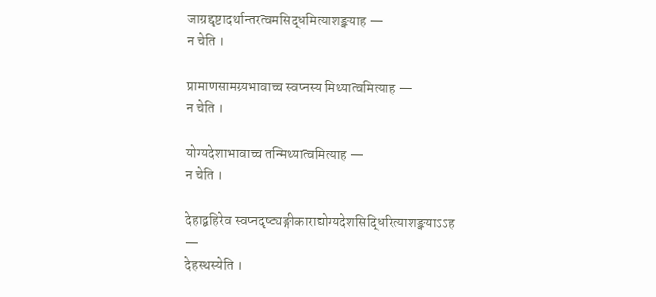जाग्रद्दृष्टादर्थान्तरत्वमसिद्धमित्याशङ्क्याह —
न चेति ।

प्रामाणसामग्र्यभावाच्च स्वप्नस्य मिथ्यात्वमित्याह —
न चेति ।

योग्यदेशाभावाच्च तन्मिथ्यात्वमित्याह —
न चेति ।

देहाद्बहिरेव स्वप्नदृष्ट्यङ्गीकाराद्योग्यदेशसिद्धिरित्याशङ्क्याऽऽह —
देहस्थस्येति ।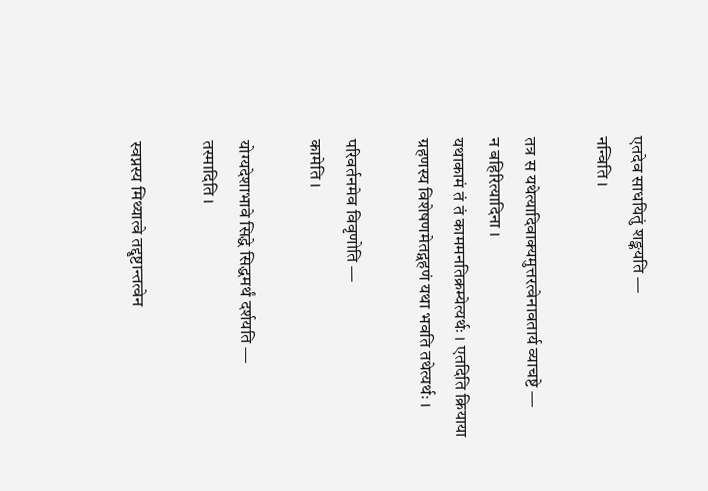एतदेव साधयितुं शङ्कयति —
नन्विति ।

तत्र स यथेत्यादिवाक्यमुत्तरत्वेनावतार्य व्याचष्टे —
न बहिरित्यादिना ।
यथाकामं तं तं काममनतिक्रम्येत्यर्थः । एतदिति क्रियाया ग्रहणस्य विशेषणमेतद्ग्रहणं यथा भवति तथेत्यर्थः ।

परिवर्तनमेव विवृणोति —
कामेति ।

योग्यदेशाभावे सिद्धे सिद्धमर्थं दर्शयति —
तस्मादिति ।

स्वप्नस्य मिथ्यात्वे तद्दृष्टान्तत्वेन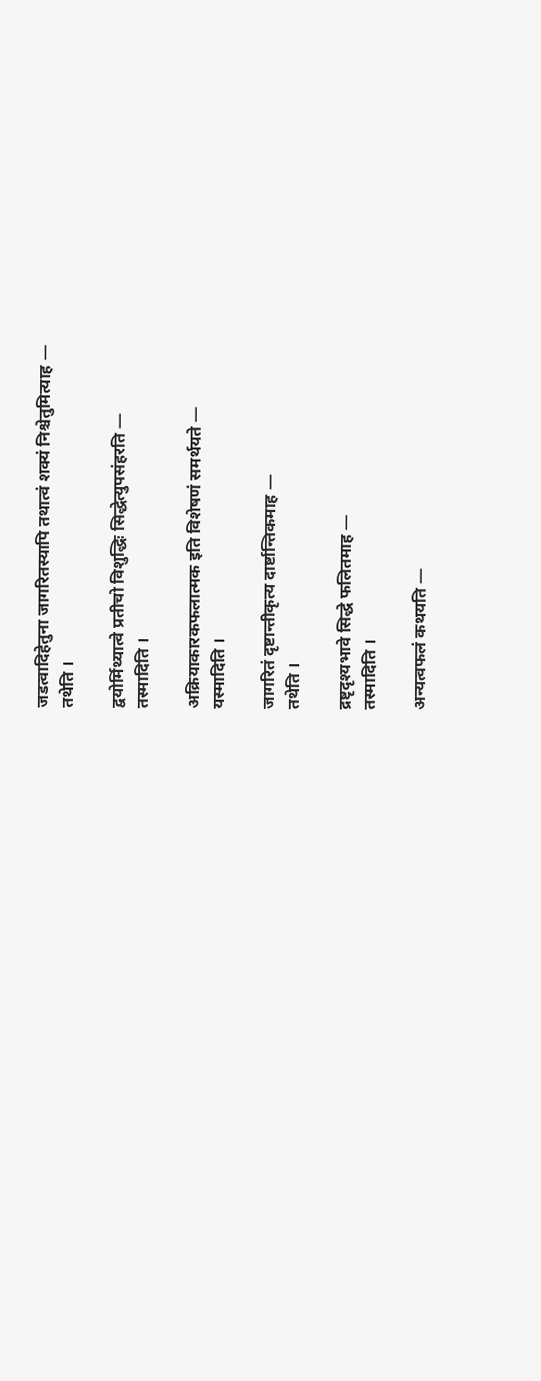जडत्वादिहेतुना जागरितस्यापि तथात्वं शक्यं निश्चेतुमित्याह —
तथेति ।

द्वयोर्मिथ्यात्वे प्रतीचो विशुद्धिः सिद्धेत्युपसंहरति —
तस्मादिति ।

अक्रियाकारकफलात्मक इति विशेषणं समर्थयते —
यस्मादिति ।

जागरितं दृष्टान्तीकृत्य दार्ष्टान्तिकमाह —
तथेति ।

द्रष्टृदृश्यभावे सिद्धे फलितमाह —
तस्मादिति ।

अन्यत्वफलं कथयति —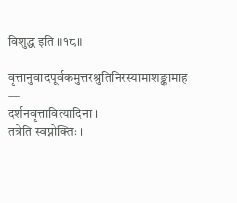विशुद्ध इति ॥१८॥

वृत्तानुवादपूर्वकमुत्तरश्रुतिनिरस्यामाशङ्कामाह —
दर्शनवृत्तावित्यादिना ।
तत्रेति स्वप्नोक्तिः ।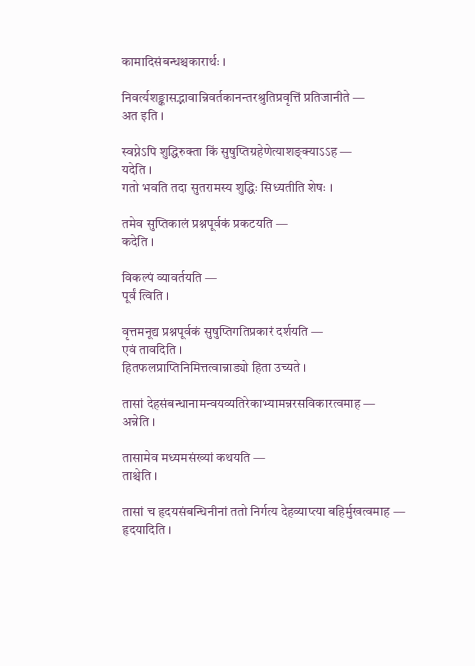कामादिसंबन्धश्चकारार्थः ।

निवर्त्यशङ्कासद्भावान्निवर्तकानन्तरश्रुतिप्रवृत्तिं प्रतिजानीते —
अत इति ।

स्वप्नेऽपि शुद्धिरुक्ता किं सुषुप्तिग्रहेणेत्याशङ्क्याऽऽह —
यदेति ।
गतो भवति तदा सुतरामस्य शुद्धिः सिध्यतीति शेषः ।

तमेव सुप्तिकालं प्रश्नपूर्वकं प्रकटयति —
कदेति ।

विकल्पं व्यावर्तयति —
पूर्वं त्विति ।

वृत्तमनूद्य प्रश्नपूर्वकं सुषुप्तिगतिप्रकारं दर्शयति —
एवं तावदिति ।
हितफलप्राप्तिनिमित्तत्वान्नाड्यो हिता उच्यते ।

तासां देहसंबन्धानामन्वयव्यतिरेकाभ्यामन्नरसविकारत्वमाह —
अन्नेति ।

तासामेव मध्यमसंख्यां कथयति —
ताश्चेति ।

तासां च हृदयसंबन्धिनीनां ततो निर्गत्य देहव्याप्त्या बहिर्मुखत्वमाह —
हृदयादिति ।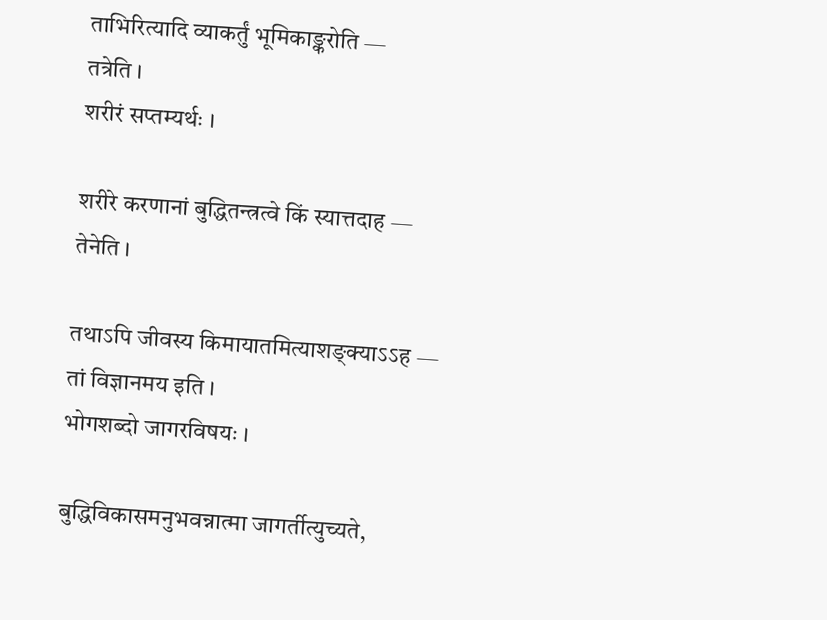ताभिरित्यादि व्याकर्तुं भूमिकाङ्करोति —
तत्रेति ।
शरीरं सप्तम्यर्थः ।

शरीरे करणानां बुद्धितन्त्रत्वे किं स्यात्तदाह —
तेनेति ।

तथाऽपि जीवस्य किमायातमित्याशङ्क्याऽऽह —
तां विज्ञानमय इति ।
भोगशब्दो जागरविषयः ।

बुद्धिविकासमनुभवन्नात्मा जागर्तीत्युच्यते,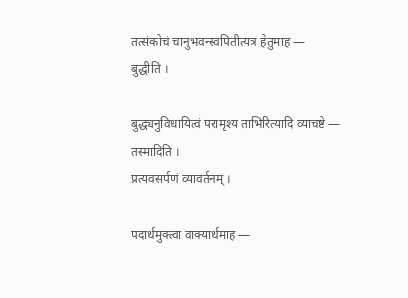तत्संकोचं चानुभवन्स्वपितीत्यत्र हेतुमाह —
बुद्धीति ।

बुद्ध्यनुविधायित्वं परामृश्य ताभिरित्यादि व्याचष्टे —
तस्मादिति ।
प्रत्यवसर्पणं व्यावर्तनम् ।

पदार्थमुक्त्वा वाक्यार्थमाह —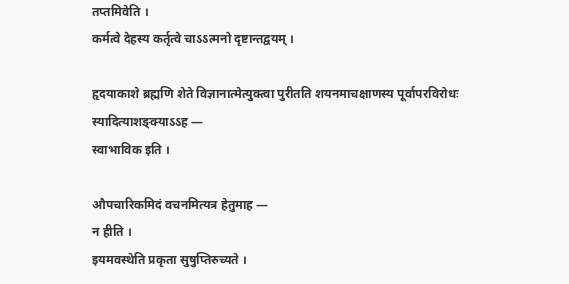तप्तमिवेति ।
कर्मत्वे देहस्य कर्तृत्वे चाऽऽत्मनो दृष्टान्तद्वयम् ।

हृदयाकाशे ब्रह्मणि शेते विज्ञानात्मेत्युक्त्वा पुरीतति शयनमाचक्षाणस्य पूर्वापरविरोधः स्यादित्याशङ्क्याऽऽह —
स्वाभाविक इति ।

औपचारिकमिदं वचनमित्यत्र हेतुमाह —
न हीति ।
इयमवस्थेति प्रकृता सुषुप्तिरुच्यते ।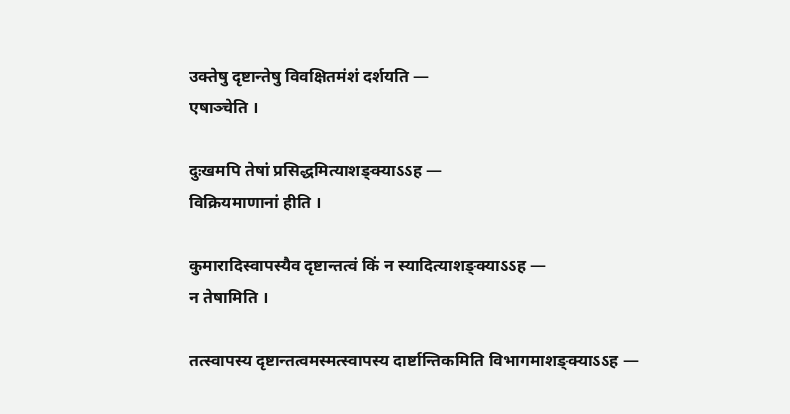उक्तेषु दृष्टान्तेषु विवक्षितमंशं दर्शयति —
एषाञ्चेति ।

दुःखमपि तेषां प्रसिद्धमित्याशङ्क्याऽऽह —
विक्रियमाणानां हीति ।

कुमारादिस्वापस्यैव दृष्टान्तत्वं किं न स्यादित्याशङ्क्याऽऽह —
न तेषामिति ।

तत्स्वापस्य दृष्टान्तत्वमस्मत्स्वापस्य दार्ष्टान्तिकमिति विभागमाशङ्क्याऽऽह —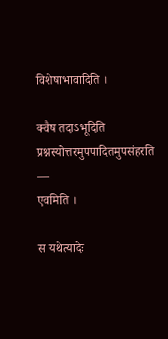विशेषाभावादिति ।

क्वैष तदाऽभूदिति प्रश्नस्योत्तरमुपपादितमुपसंहरति —
एवमिति ।

स यथेत्यादेः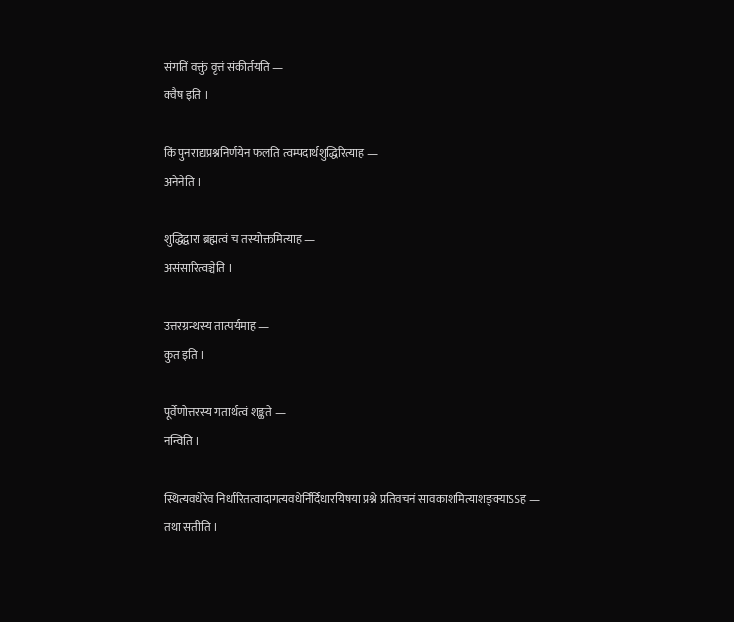संगतिं वक्तुं वृत्तं संकीर्तयति —
क्वैष इति ।

किं पुनराद्यप्रश्ननिर्णयेन फलति त्वम्पदार्थशुद्धिरित्याह —
अनेनेति ।

शुद्धिद्वारा ब्रह्मत्वं च तस्योक्तमित्याह —
असंसारित्वञ्चेति ।

उत्तरग्रन्थस्य तात्पर्यमाह —
कुत इति ।

पूर्वेणोत्तरस्य गतार्थत्वं शङ्कते —
नन्विति ।

स्थित्यवधेरेव निर्धारितत्वादागत्यवधेर्निर्दिधारयिषया प्रश्ने प्रतिवचनं सावकाशमित्याशङ्क्याऽऽह —
तथा सतीति ।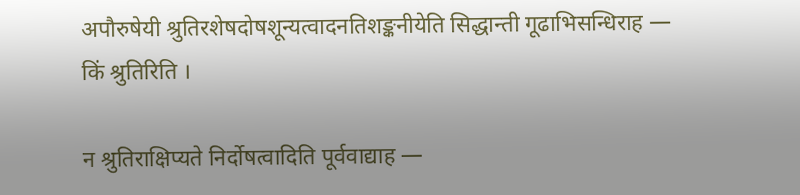अपौरुषेयी श्रुतिरशेषदोषशून्यत्वादनतिशङ्कनीयेति सिद्धान्ती गूढाभिसन्धिराह —
किं श्रुतिरिति ।

न श्रुतिराक्षिप्यते निर्दोषत्वादिति पूर्ववाद्याह —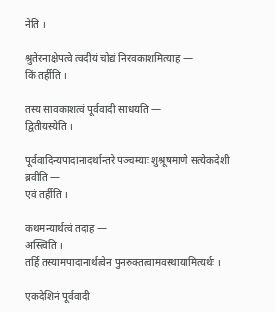नेति ।

श्रुतेरनाक्षेपत्वे त्वदीयं चोद्यं निरवकाशमित्याह —
किं तर्हीति ।

तस्य सावकाशत्वं पूर्ववादी साधयति —
द्वितीयस्येति ।

पूर्ववादिन्यपादानादर्थान्तरे पञ्चम्याः शुश्रूषमाणे सत्येकदेशी ब्रवीति —
एवं तर्हीति ।

कथमन्यार्थत्वं तदाह —
अस्त्विति ।
तर्हि तस्यामपादानार्थत्वेन पुनरुक्तत्वामवस्थायामित्यर्थः ।

एकदेशिनं पूर्ववादी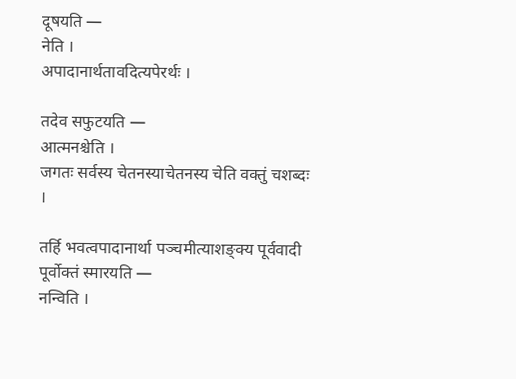दूषयति —
नेति ।
अपादानार्थतावदित्यपेरर्थः ।

तदेव सफुटयति —
आत्मनश्चेति ।
जगतः सर्वस्य चेतनस्याचेतनस्य चेति वक्तुं चशब्दः ।

तर्हि भवत्वपादानार्था पञ्चमीत्याशङ्क्य पूर्ववादी पूर्वोक्तं स्मारयति —
नन्विति ।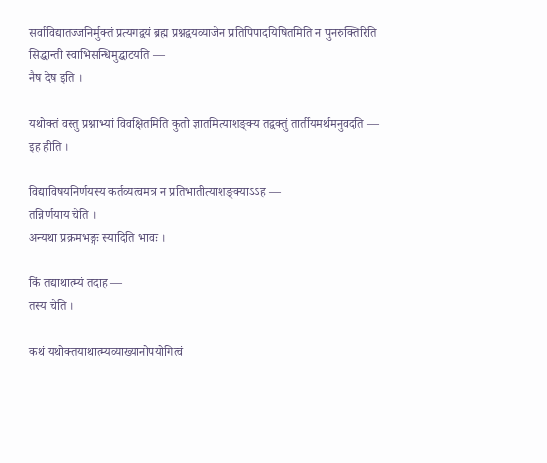सर्वाविद्यातज्जनिर्मुक्तं प्रत्यगद्वयं ब्रह्म प्रश्नद्वयव्याजेन प्रतिपिपादयिषितमिति न पुनरुक्तिरिति सिद्धान्ती स्वाभिसन्धिमुद्घाटयति —
नैष देष इति ।

यथोक्तं वस्तु प्रश्नाभ्यां विवक्षितमिति कुतो ज्ञातमित्याशङ्क्य तद्वक्तुं तार्तीयमर्थमनुवदति —
इह हीति ।

विद्याविषयनिर्णयस्य कर्तव्यत्वमत्र न प्रतिभातीत्याशङ्क्याऽऽह —
तन्निर्णयाय चेति ।
अन्यथा प्रक्रमभङ्गः स्यादिति भावः ।

किं तद्याथात्म्यं तदाह —
तस्य चेति ।

कथं यथोक्तयाथात्म्यव्याख्यानोपयोगित्वं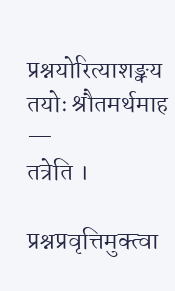प्रश्नयोरित्याशङ्क्य तयोः श्रौतमर्थमाह —
तत्रेति ।

प्रश्नप्रवृत्तिमुक्त्वा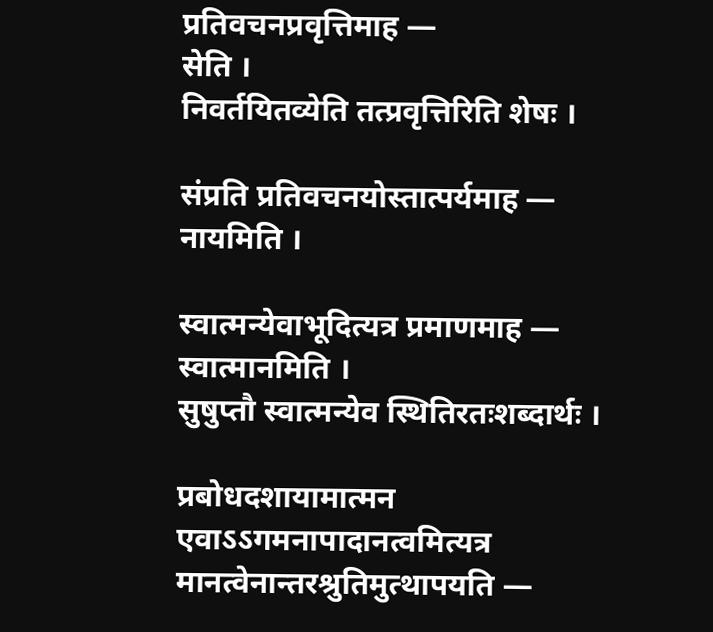प्रतिवचनप्रवृत्तिमाह —
सेति ।
निवर्तयितव्येति तत्प्रवृत्तिरिति शेषः ।

संप्रति प्रतिवचनयोस्तात्पर्यमाह —
नायमिति ।

स्वात्मन्येवाभूदित्यत्र प्रमाणमाह —
स्वात्मानमिति ।
सुषुप्तौ स्वात्मन्येव स्थितिरतःशब्दार्थः ।

प्रबोधदशायामात्मन एवाऽऽगमनापादानत्वमित्यत्र मानत्वेनान्तरश्रुतिमुत्थापयति —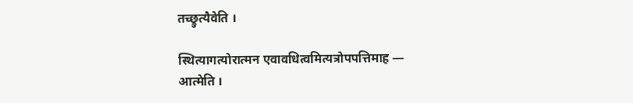तच्छ्रुत्यैवेति ।

स्थित्यागत्योरात्मन एवावधित्वमित्यत्रोपपत्तिमाह —
आत्मेति ।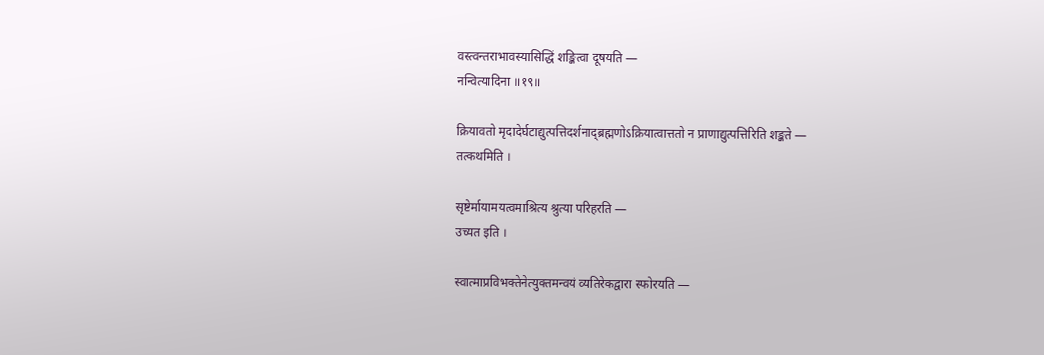वस्त्वन्तराभावस्यासिद्धिं शङ्कित्वा दूषयति —
नन्वित्यादिना ॥१९॥

क्रियावतो मृदादेर्घटाद्युत्पत्तिदर्शनाद्ब्रह्मणोऽक्रियात्वात्ततो न प्राणाद्युत्पत्तिरिति शङ्कते —
तत्कथमिति ।

सृष्टेर्मायामयत्वमाश्रित्य श्रुत्या परिहरति —
उच्यत इति ।

स्वात्माप्रविभक्तेनेत्युक्तमन्वयं व्यतिरेकद्वारा स्फोरयति —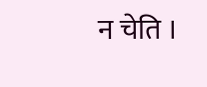न चेति ।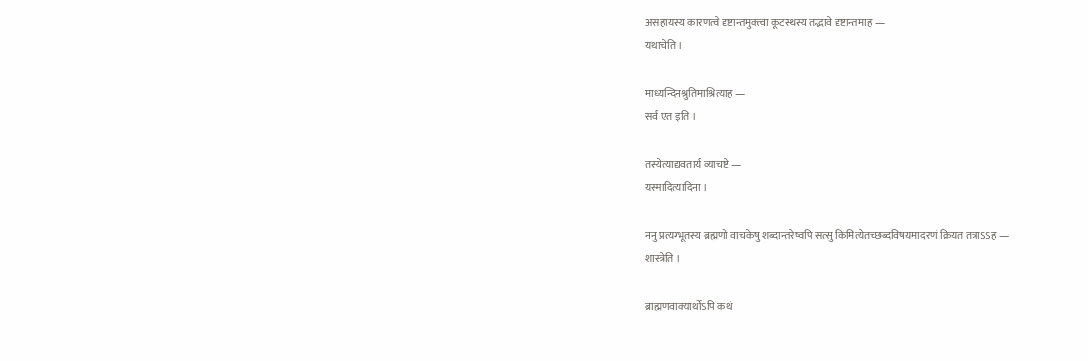असहायस्य कारणत्वे दृष्टान्तमुक्त्वा कूटस्थस्य तद्भावे दृष्टान्तमाह —
यथाचेति ।

माध्यन्दिनश्रुतिमाश्रित्याह —
सर्व एत इति ।

तस्येत्याद्यवतार्य व्याचष्टे —
यस्मादित्यादिना ।

ननु प्रत्यग्भूतस्य ब्रह्मणो वाचकेषु शब्दान्तरेष्वपि सत्सु किमित्येतच्छब्दविषयमादरणं क्रियत तत्राऽऽह —
शास्त्रेति ।

ब्राह्मणवाक्यार्थोऽपि कथं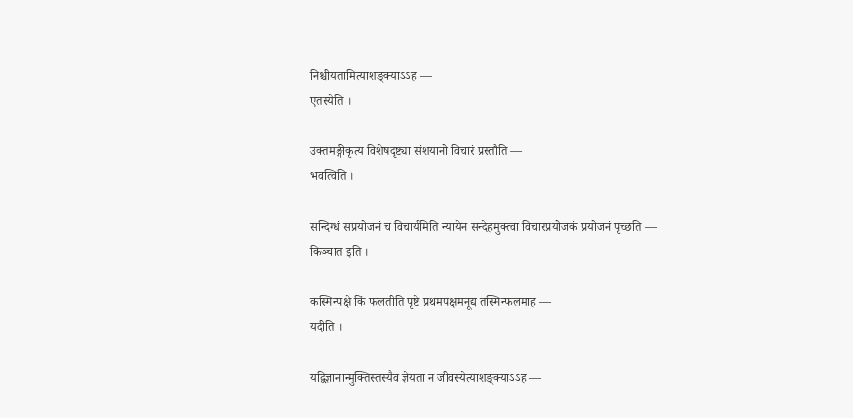निश्चीयतामित्याशङ्क्याऽऽह —
एतस्येति ।

उक्तमङ्गीकृत्य विशेषदृष्ट्या संशयानो विचारं प्रस्तौति —
भवत्विति ।

सन्दिग्धं सप्रयोजनं च विचार्यमिति न्यायेन सन्देहमुक्त्वा विचारप्रयोजकं प्रयोजनं पृच्छति —
किञ्चात इति ।

कस्मिन्पक्षे किं फलतीति पृष्टे प्रथमपक्षमनूद्य तस्मिन्फलमाह —
यदीति ।

यद्विज्ञानान्मुक्तिस्तस्यैव ज्ञेयता न जीवस्येत्याशङ्क्याऽऽह —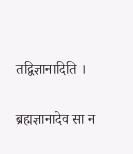तद्विज्ञानादिति ।

ब्रह्मज्ञानादेव सा न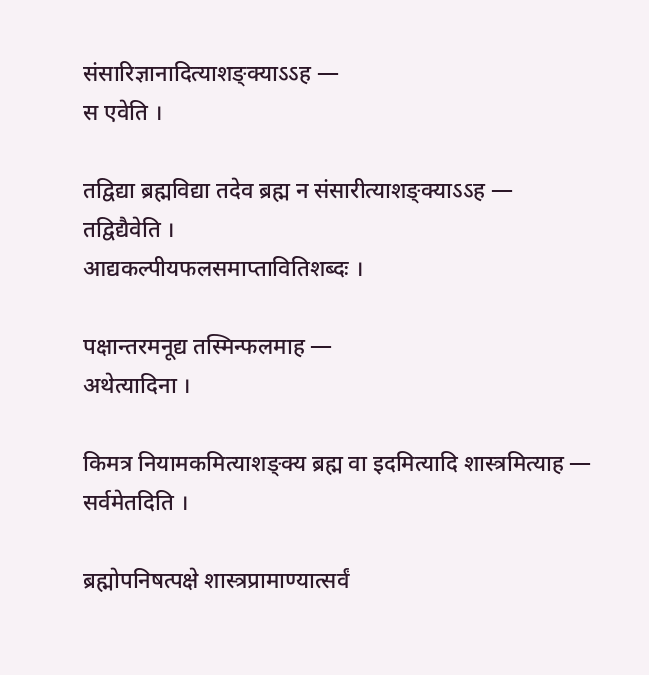संसारिज्ञानादित्याशङ्क्याऽऽह —
स एवेति ।

तद्विद्या ब्रह्मविद्या तदेव ब्रह्म न संसारीत्याशङ्क्याऽऽह —
तद्विद्यैवेति ।
आद्यकल्पीयफलसमाप्तावितिशब्दः ।

पक्षान्तरमनूद्य तस्मिन्फलमाह —
अथेत्यादिना ।

किमत्र नियामकमित्याशङ्क्य ब्रह्म वा इदमित्यादि शास्त्रमित्याह —
सर्वमेतदिति ।

ब्रह्मोपनिषत्पक्षे शास्त्रप्रामाण्यात्सर्वं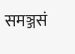समञ्जसं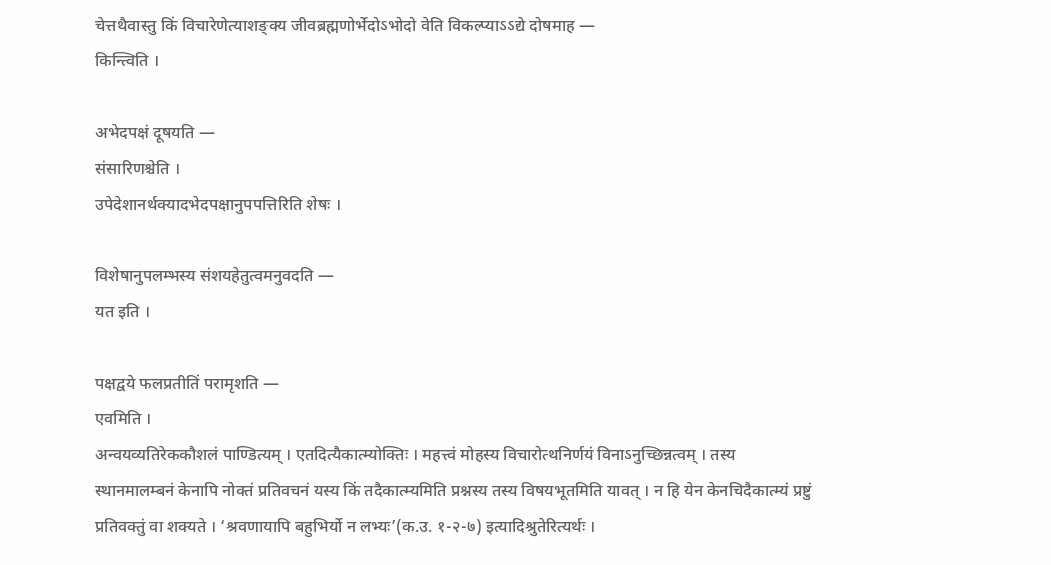चेत्तथैवास्तु किं विचारेणेत्याशङ्क्य जीवब्रह्मणोर्भेदोऽभोदो वेति विकल्प्याऽऽद्ये दोषमाह —
किन्त्विति ।

अभेदपक्षं दूषयति —
संसारिणश्चेति ।
उपेदेशानर्थक्यादभेदपक्षानुपपत्तिरिति शेषः ।

विशेषानुपलम्भस्य संशयहेतुत्वमनुवदति —
यत इति ।

पक्षद्वये फलप्रतीतिं परामृशति —
एवमिति ।
अन्वयव्यतिरेककौशलं पाण्डित्यम् । एतदित्यैकात्म्योक्तिः । महत्त्वं मोहस्य विचारोत्थनिर्णयं विनाऽनुच्छिन्नत्वम् । तस्य स्थानमालम्बनं केनापि नोक्तं प्रतिवचनं यस्य किं तदैकात्म्यमिति प्रश्नस्य तस्य विषयभूतमिति यावत् । न हि येन केनचिदैकात्म्यं प्रष्टुं प्रतिवक्तुं वा शक्यते । ‘श्रवणायापि बहुभिर्यो न लभ्यः’(क.उ. १-२-७) इत्यादिश्रुतेरित्यर्थः ।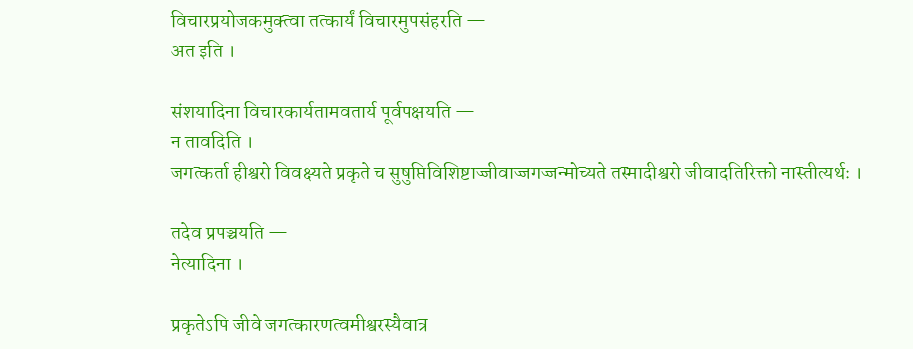विचारप्रयोजकमुक्त्वा तत्कार्यं विचारमुपसंहरति —
अत इति ।

संशयादिना विचारकार्यतामवतार्य पूर्वपक्षयति —
न तावदिति ।
जगत्कर्ता हीश्वरो विवक्ष्यते प्रकृते च सुषुप्तिविशिष्टाज्जीवाज्जगज्जन्मोच्यते तस्मादीश्वरो जीवादतिरिक्तो नास्तीत्यर्थः ।

तदेव प्रपञ्चयति —
नेत्यादिना ।

प्रकृतेऽपि जीवे जगत्कारणत्वमीश्वरस्यैवात्र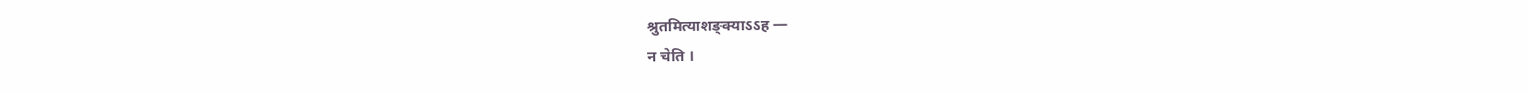श्रुतमित्याशङ्क्याऽऽह —
न चेति ।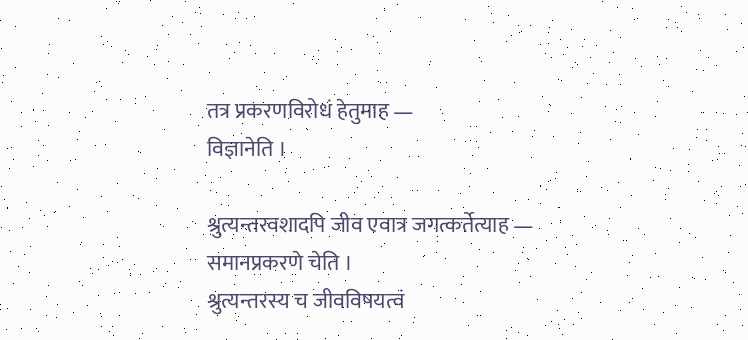तत्र प्रकरणविरोधं हेतुमाह —
विज्ञानेति ।

श्रुत्यन्तरवशादपि जीव एवात्र जगत्कर्तेत्याह —
समानप्रकरणे चेति ।
श्रुत्यन्तरस्य च जीवविषयत्वं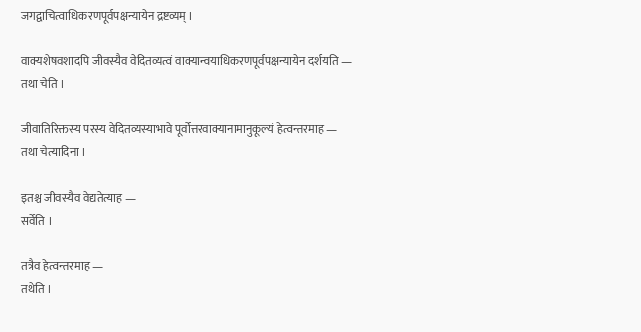जगद्वाचित्वाधिकरणपूर्वपक्षन्यायेन द्रष्टव्यम् ।

वाक्यशेषवशादपि जीवस्यैव वेदितव्यत्वं वाक्यान्वयाधिकरणपूर्वपक्षन्यायेन दर्शयति —
तथा चेति ।

जीवातिरिक्तस्य परस्य वेदितव्यस्याभावे पूर्वोत्तरवाक्यानामानुकूल्यं हेत्वन्तरमाह —
तथा चेत्यादिना ।

इतश्च जीवस्यैव वेद्यतेत्याह —
सर्वेति ।

तत्रैव हेत्वन्तरमाह —
तथेति ।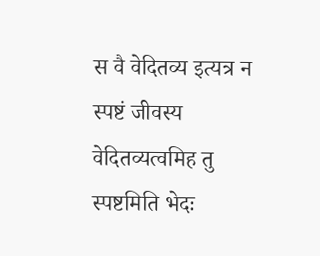स वै वेदितव्य इत्यत्र न स्पष्टं जीवस्य वेदितव्यत्वमिह तु स्पष्टमिति भेदः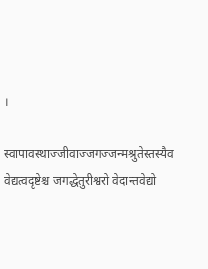।

स्वापावस्थाज्जीवाज्जगज्जन्मश्रुतेस्तस्यैव वेद्यत्वदृष्टेश्च जगद्धेतुरीश्वरो वेदान्तवेद्यो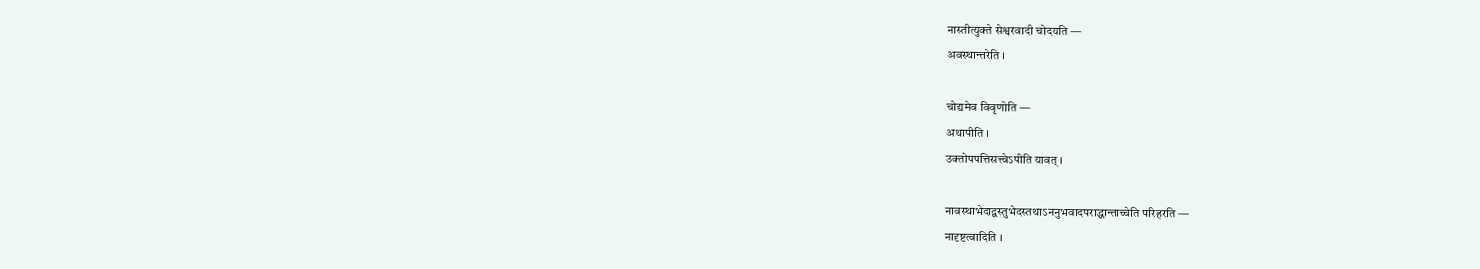नास्तीत्युक्ते सेश्वरवादी चोदयति —
अवस्थान्तरेति ।

चोद्यमेव विवृणोति —
अथापीति ।
उक्तोपपत्तिसत्त्वेऽपीति यावत् ।

नावस्थाभेदाद्वस्तुभेदस्तथाऽननुभवादपराद्धान्ताच्चेति परिहरति —
नादृष्टत्वादिति ।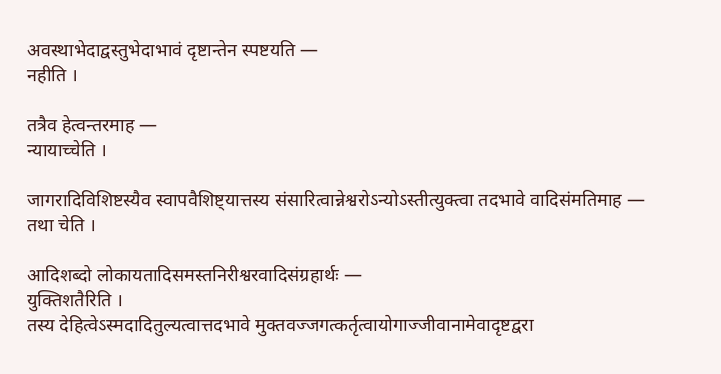अवस्थाभेदाद्वस्तुभेदाभावं दृष्टान्तेन स्पष्टयति —
नहीति ।

तत्रैव हेत्वन्तरमाह —
न्यायाच्चेति ।

जागरादिविशिष्टस्यैव स्वापवैशिष्ट्यात्तस्य संसारित्वान्नेश्वरोऽन्योऽस्तीत्युक्त्वा तदभावे वादिसंमतिमाह —
तथा चेति ।

आदिशब्दो लोकायतादिसमस्तनिरीश्वरवादिसंग्रहार्थः —
युक्तिशतैरिति ।
तस्य देहित्वेऽस्मदादितुल्यत्वात्तदभावे मुक्तवज्जगत्कर्तृत्वायोगाज्जीवानामेवादृष्टद्वरा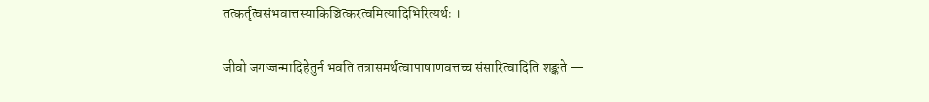तत्कर्तृत्वसंभवात्तस्याकिञ्चित्करत्वमित्यादिभिरित्यर्थः ।

जीवो जगज्जन्मादिहेतुर्न भवति तत्रासमर्थत्वापाषाणवत्तच्च संसारित्वादिति शङ्कते —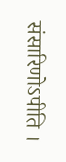संसारिणोऽपीति ।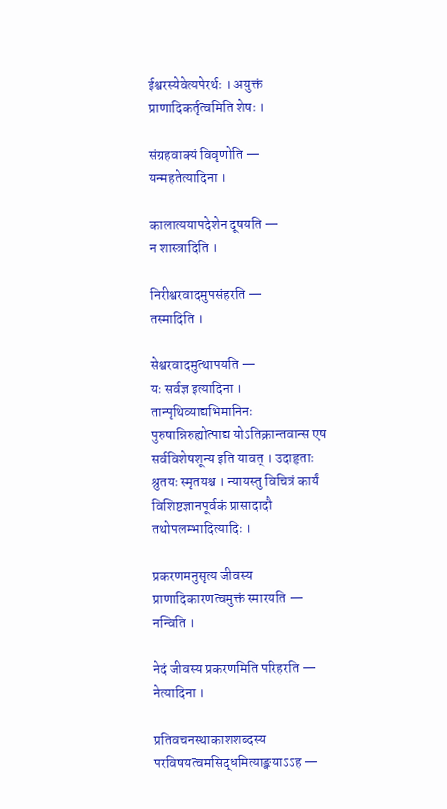ईश्वरस्येवेत्यपेरर्थः । अयुक्तं प्राणादिकर्तृत्वमिति शेषः ।

संग्रहवाक्यं विवृणोति —
यन्महतेत्यादिना ।

कालात्ययापदेशेन दूषयति —
न शास्त्रादिति ।

निरीश्वरवादमुपसंहरति —
तस्मादिति ।

सेश्वरवादमुत्थापयति —
यः सर्वज्ञ इत्यादिना ।
तान्पृथिव्याद्यभिमानिनः पुरुषान्निरुह्योत्पाद्य योऽतिक्रान्तवान्स एष सर्वविशेषशून्य इति यावत् । उदाहृताः श्रुतयः स्मृतयश्च । न्यायस्तु विचित्रं कार्यं विशिष्टज्ञानपूर्वकं प्रासादादौ तथोपलम्भादित्यादिः ।

प्रकरणमनुसृत्य जीवस्य प्राणादिकारणत्वमुक्तं स्मारयति —
नन्विति ।

नेदं जीवस्य प्रकरणमिति परिहरति —
नेत्यादिना ।

प्रतिवचनस्थाकाशशब्दस्य परविषयत्वमसिद्धमित्याङ्क्याऽऽह —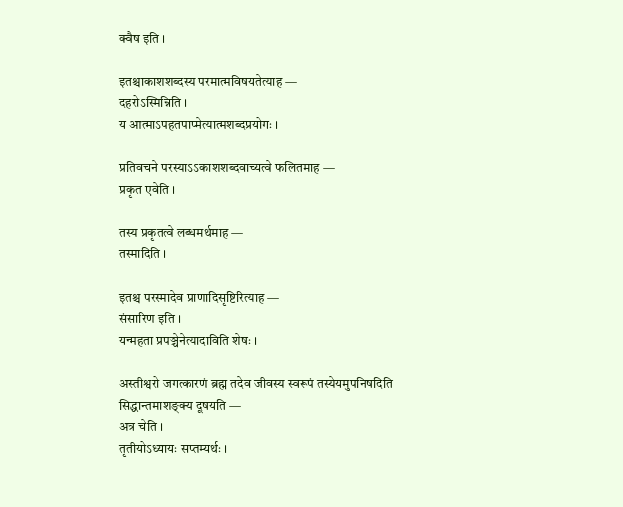क्वैष इति ।

इतश्चाकाशशब्दस्य परमात्मविषयतेत्याह —
दहरोऽस्मिन्निति ।
य आत्माऽपहतपाप्मेत्यात्मशब्दप्रयोगः ।

प्रतिवचने परस्याऽऽकाशशब्दवाच्यत्वे फलितमाह —
प्रकृत एवेति ।

तस्य प्रकृतत्वे लब्धमर्थमाह —
तस्मादिति ।

इतश्च परस्मादेव प्राणादिसृष्टिरित्याह —
संसारिण इति ।
यन्महता प्रपञ्चेनेत्यादाविति शेषः ।

अस्तीश्वरो जगत्कारणं ब्रह्म तदेव जीवस्य स्वरूपं तस्येयमुपनिषदिति सिद्धान्तमाशङ्क्य दूषयति —
अत्र चेति ।
तृतीयोऽध्यायः सप्तम्यर्थः ।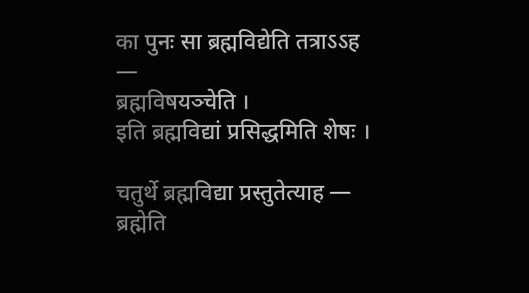का पुनः सा ब्रह्मविद्येति तत्राऽऽह —
ब्रह्मविषयञ्चेति ।
इति ब्रह्मविद्यां प्रसिद्धमिति शेषः ।

चतुर्थे ब्रह्मविद्या प्रस्तुतेत्याह —
ब्रह्मेति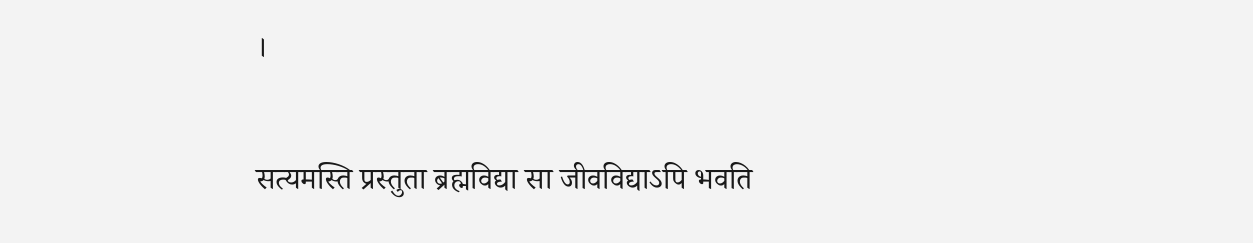।

सत्यमस्ति प्रस्तुता ब्रह्मविद्या सा जीवविद्याऽपि भवति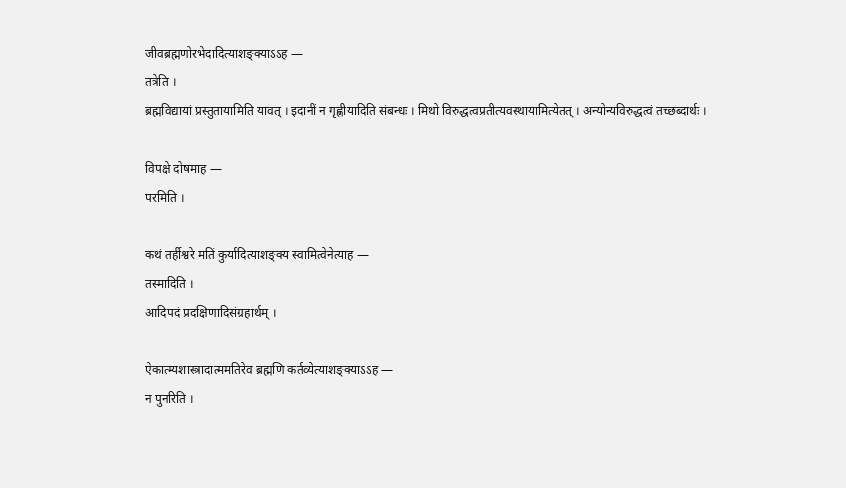जीवब्रह्मणोरभेदादित्याशङ्क्याऽऽह —
तत्रेति ।
ब्रह्मविद्यायां प्रस्तुतायामिति यावत् । इदानीं न गृह्णीयादिति संबन्धः । मिथो विरुद्धत्वप्रतीत्यवस्थायामित्येतत् । अन्योन्यविरुद्धत्वं तच्छब्दार्थः ।

विपक्षे दोषमाह —
परमिति ।

कथं तर्हीश्वरे मतिं कुर्यादित्याशङ्क्य स्वामित्वेनेत्याह —
तस्मादिति ।
आदिपदं प्रदक्षिणादिसंग्रहार्थम् ।

ऐकात्म्यशास्त्रादात्ममतिरेव ब्रह्मणि कर्तव्येत्याशङ्क्याऽऽह —
न पुनरिति ।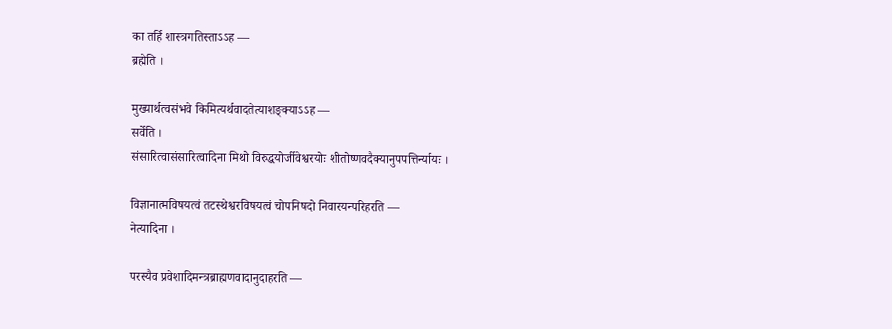का तर्हि शास्त्रगतिस्ताऽऽह —
ब्रह्मेति ।

मुख्यार्थत्वसंभवे किमित्यर्थवादतेत्याशङ्क्याऽऽह —
सर्वेति ।
संसारित्वासंसारित्वादिना मिथो विरुद्धयोर्जीवेश्वरयोः शीतोष्णवदैक्यानुपपत्तिर्न्यायः ।

विज्ञानात्मविषयत्वं तटस्थेश्वरविषयत्वं चोपनिषदो निवारयन्परिहरति —
नेत्यादिना ।

परस्यैव प्रवेशादिमन्त्रब्राह्मणवादानुदाहरति —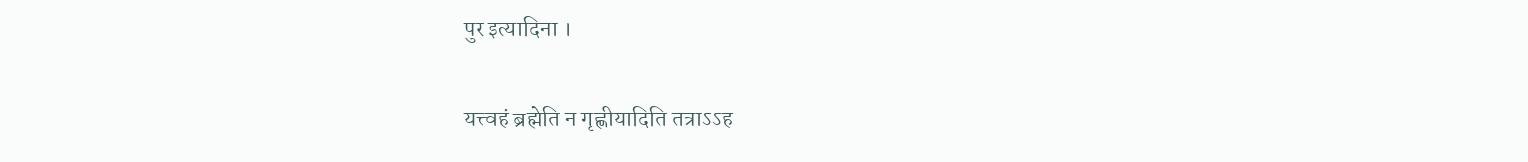पुर इत्यादिना ।

यत्त्वहं ब्रह्मेति न गृह्णीयादिति तत्राऽऽह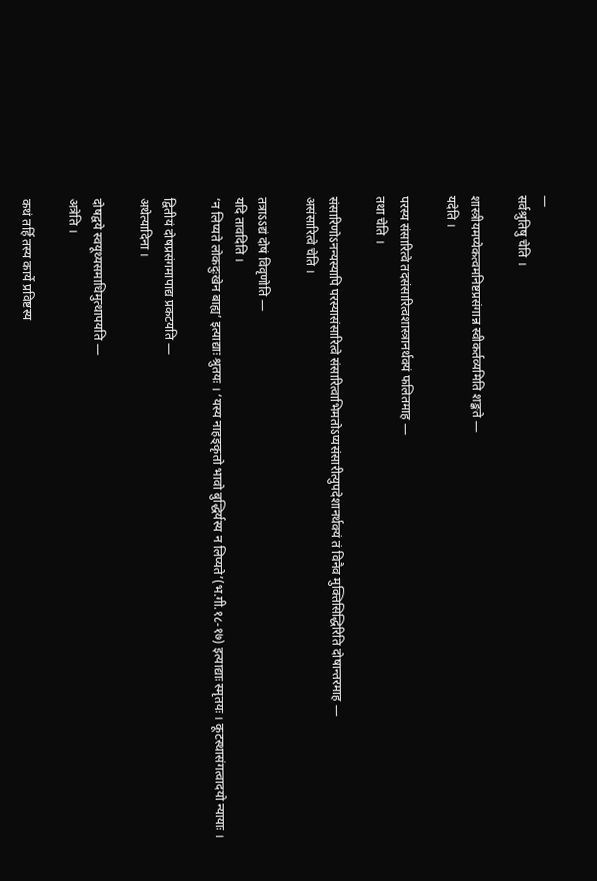—
सर्वश्रुतिषु चेति ।

शास्त्रीयमप्येकत्वमनिष्टप्रसंगान्न स्वीकर्तव्यमिति शङ्कते —
यदेति ।

परस्य संसारित्वे तदसंसारित्वशास्त्रानर्थक्यं फलितमाह —
तथा चेति ।

संसारिणोऽनन्यस्यापि परस्यासंसारित्वे संसारित्वाभिमतोऽप्यसंसारीत्युपदेशानर्थक्यं तं विनैव मुक्तिसिद्धिरिति दोषान्तरमाह —
असंसारित्वे चेति ।

तत्राऽऽद्यं दोषं विवृणोति —
यदि तावदिति ।
‘न लिप्यते लोकदुःखेन बाह्य’ इत्याद्याः श्रुतयः । ‘यस्य नाहङ्कृतो भावो बुद्धिर्यस्य न लिप्यते’(भ.गी.१८-१७) इत्याद्याः स्मृतयः । कूटस्थासंगत्वादयो न्यायाः ।

द्वितीयं दोषप्रसंगमापाद्य प्रकटयति —
अथेत्यादिना ।

दोषद्वये स्वयूथ्यसमाधिमुत्थापयति —
अत्रेति ।

कथं तर्हि तस्य कार्ये प्रविष्टस्य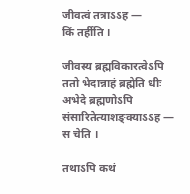जीवत्वं तत्राऽऽह —
किं तर्हीति ।

जीवस्य ब्रह्मविकारत्वेऽपि ततो भेदान्नाहं ब्रह्मेति धीः अभेदे ब्रह्मणोऽपि संसारितेत्याशङ्क्याऽऽह —
स चेति ।

तथाऽपि कथं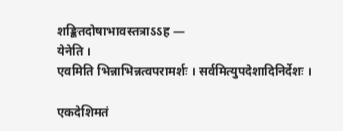शङ्कितदोषाभावस्तत्राऽऽह —
येनेति ।
एवमिति भिन्नाभिन्नत्वपरामर्शः । सर्वमित्युपदेशादिनिर्देशः ।

एकदेशिमतं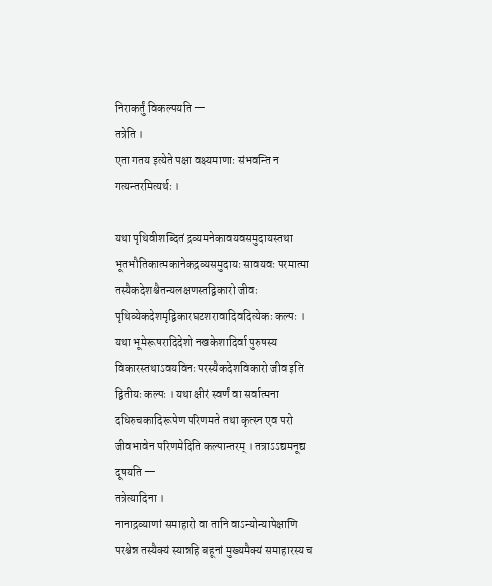निराकर्तुं विकल्पयति —
तत्रेति ।
एता गतय इत्येते पक्षा वक्ष्यमाणाः संभवन्ति न गत्यन्तरमित्यर्थः ।

यथा पृथिवीशब्दितं द्रव्यमनेकावयवसमुदायस्तथा भूतभौतिकात्मकानेकद्रव्यसमुदायः सावयवः परमात्मा तस्यैकदेशश्चैतन्यलक्षणस्तद्विकारो जीवः पृथिव्येकदेशमृद्विकारघटशरावादिवदित्येकः कल्पः । यथा भूमेरूषरादिदेशो नखकेशादिर्वा पुरुषस्य विकारस्तथाऽवयविनः परस्यैकदेशविकारो जीव इति द्वितीयः कल्पः । यथा क्षीरं स्वर्णं वा सर्वात्मना दधिरुचकादिरूपेण परिणमते तथा कृत्स्न एव परो जीवभावेन परिणमेदिति कल्पान्तरम् । तत्राऽऽद्यमनूद्य दूषयति —
तत्रेत्यादिना ।
नानाद्रव्याणां समाहारो वा तानि वाऽन्योन्यापेक्षाणि परश्चेन्न तस्यैक्यं स्यान्नहि बहूनां मुख्यमैक्यं समाहारस्य च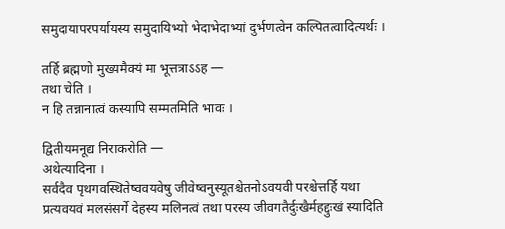समुदायापरपर्यायस्य समुदायिभ्यो भेदाभेदाभ्यां दुर्भणत्वेन कल्पितत्वादित्यर्थः ।

तर्हि ब्रह्मणो मुख्यमैक्यं मा भूत्तत्राऽऽह —
तथा चेति ।
न हि तन्नानात्वं कस्यापि सम्मतमिति भावः ।

द्वितीयमनूद्य निराकरोति —
अथेत्यादिना ।
सर्वदैव पृथगवस्थितेष्ववयवेषु जीवेष्वनुस्यूतश्चेतनोऽवयवी परश्चेत्तर्हि यथा प्रत्यवयवं मलसंसर्गे देहस्य मलिनत्वं तथा परस्य जीवगतैर्दुःखैर्महद्दुःखं स्यादिति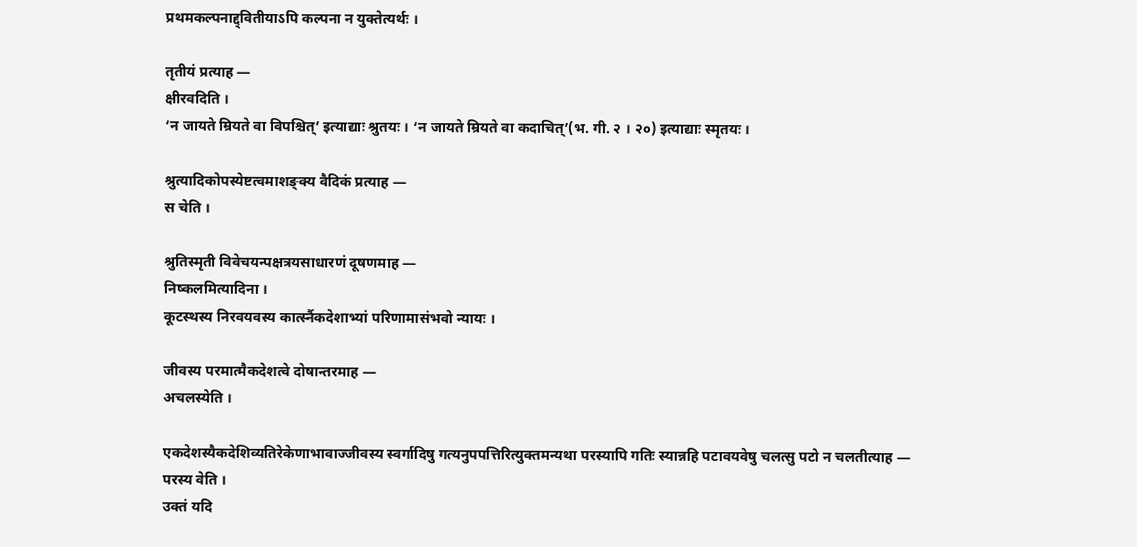प्रथमकल्पनाद्द्वितीयाऽपि कल्पना न युक्तेत्यर्थः ।

तृतीयं प्रत्याह —
क्षीरवदिति ।
‘न जायते म्रियते वा विपश्चित्’ इत्याद्याः श्रुतयः । ‘न जायते म्रियते वा कदाचित्’(भ. गी. २ । २०) इत्याद्याः स्मृतयः ।

श्रुत्यादिकोपस्येष्टत्वमाशङ्क्य वैदिकं प्रत्याह —
स चेति ।

श्रुतिस्मृती विवेचयन्पक्षत्रयसाधारणं दूषणमाह —
निष्कलमित्यादिना ।
कूटस्थस्य निरवयवस्य कार्त्स्नैकदेशाभ्यां परिणामासंभवो न्यायः ।

जीवस्य परमात्मैकदेशत्वे दोषान्तरमाह —
अचलस्येति ।

एकदेशस्यैकदेशिव्यतिरेकेणाभावाज्जीवस्य स्वर्गादिषु गत्यनुपपत्तिरित्युक्तमन्यथा परस्यापि गतिः स्यान्नहि पटावयवेषु चलत्सु पटो न चलतीत्याह —
परस्य वेति ।
उक्तं यदि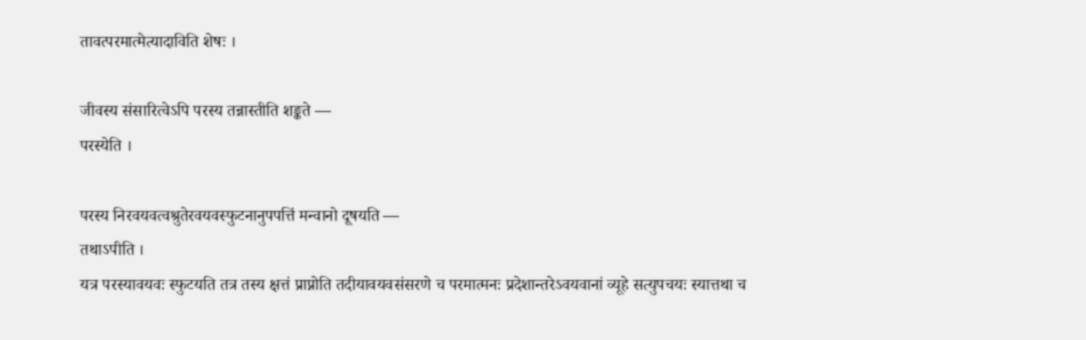तावत्परमात्मेत्यादाविति शेषः ।

जीवस्य संसारित्वेऽपि परस्य तन्नास्तीति शङ्कते —
परस्येति ।

परस्य निरवयवत्वश्रुतेरवयवस्फुटनानुपपत्तिं मन्वानो दूषयति —
तथाऽपीति ।
यत्र परस्यावयवः स्फुटयति तत्र तस्य क्षत्तं प्राप्नोति तदीयावयवसंसरणे च परमात्मनः प्रदेशान्तरेऽवयवानां व्यूहे सत्युपचयः स्यात्तथा च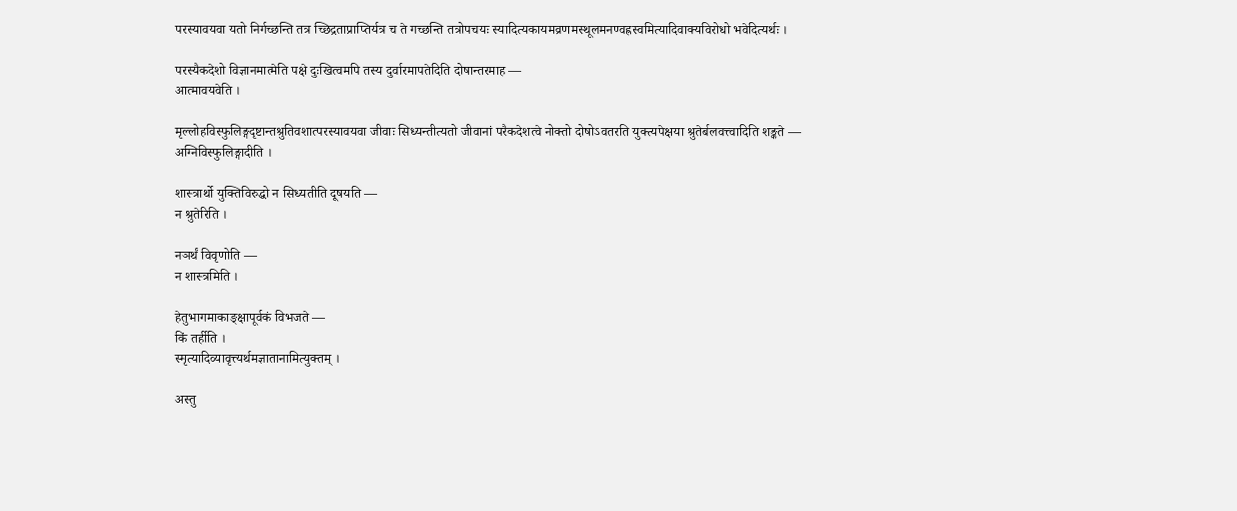परस्यावयवा यतो निर्गच्छन्ति तत्र च्छिद्रताप्राप्तिर्यत्र च ते गच्छन्ति तत्रोपचयः स्यादित्यकायमव्रणमस्थूलमनण्वह्रस्वमित्यादिवाक्यविरोधो भवेदित्यर्थः ।

परस्यैकदेशो विज्ञानमात्मेति पक्षे दुःखित्वमपि तस्य दुर्वारमापतेदिति दोषान्तरमाह —
आत्मावयवेति ।

मृल्लोहविस्फुलिङ्गदृष्टान्तश्रुतिवशात्परस्यावयवा जीवाः सिध्यन्तीत्यतो जीवानां परैकदेशत्वे नोक्तो दोषोऽवतरति युक्त्यपेक्षया श्रुतेर्बलवत्त्वादिति शङ्कते —
अग्निविस्फुलिङ्गादीति ।

शास्त्रार्थो युक्तिविरुद्धो न सिध्यतीति दूषयति —
न श्रुतेरिति ।

नञर्थं विवृणोति —
न शास्त्रमिति ।

हेतुभागमाकाङ्क्षापूर्वकं विभजते —
किं तर्हीति ।
स्मृत्यादिव्यावृत्त्यर्थमज्ञातानामित्युक्तम् ।

अस्तु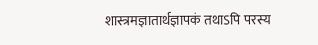शास्त्रमज्ञातार्थज्ञापकं तथाऽपि परस्य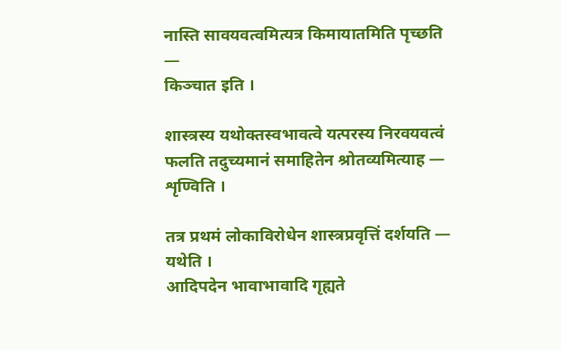नास्ति सावयवत्वमित्यत्र किमायातमिति पृच्छति —
किञ्चात इति ।

शास्त्रस्य यथोक्तस्वभावत्वे यत्परस्य निरवयवत्वं फलति तदुच्यमानं समाहितेन श्रोतव्यमित्याह —
शृण्विति ।

तत्र प्रथमं लोकाविरोधेन शास्त्रप्रवृत्तिं दर्शयति —
यथेति ।
आदिपदेन भावाभावादि गृह्यते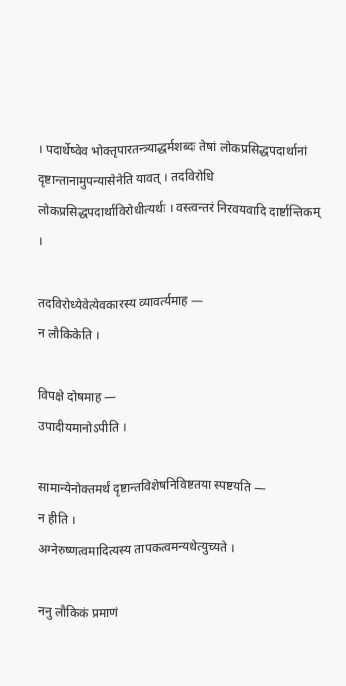। पदार्थेष्वेव भोक्तृपारतन्त्र्याद्धर्मशब्दः तेषां लोकप्रसिद्धपदार्थानां दृष्टान्तानामुपन्यासेनेति यावत् । तदविरोधि लोकप्रसिद्धपदार्थाविरोधीत्यर्थः । वस्त्वन्तरं निरवयवादि दार्ष्टान्तिकम् ।

तदविरोध्येवेत्येवकारस्य व्यावर्त्यमाह —
न लौकिकेति ।

विपक्षे दोषमाह —
उपादीयमानोऽपीति ।

सामान्येनोक्तमर्थं दृष्टान्तविशेषनिविष्टतया स्पष्टयति —
न हीति ।
अग्नेरुष्णत्वमादित्यस्य तापकत्वमन्यथेत्युच्यते ।

ननु लौकिकं प्रमाणं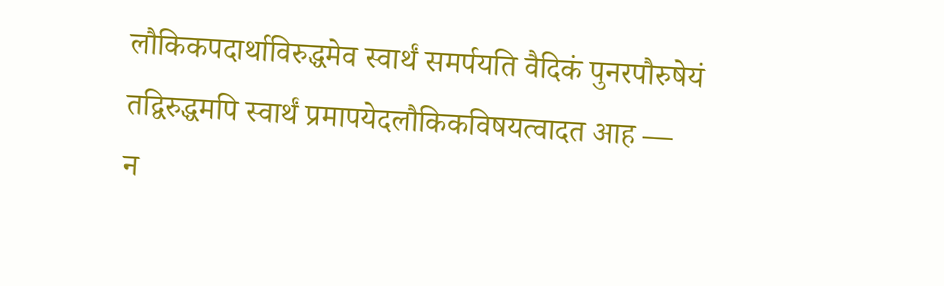लौकिकपदार्थाविरुद्धमेव स्वार्थं समर्पयति वैदिकं पुनरपौरुषेयं तद्विरुद्धमपि स्वार्थं प्रमापयेदलौकिकविषयत्वादत आह —
न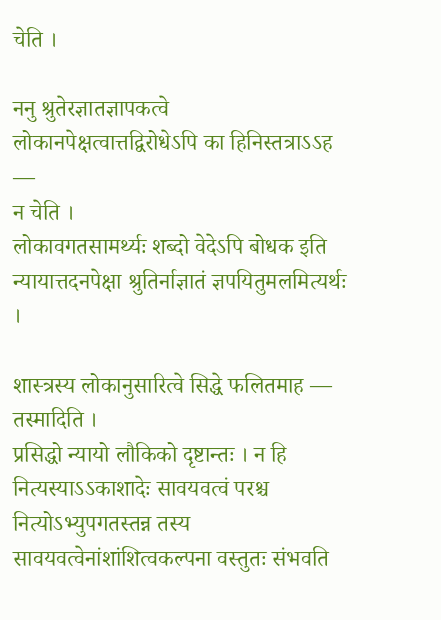चेति ।

ननु श्रुतेरज्ञातज्ञापकत्वे लोकानपेक्षत्वात्तद्विरोधेऽपि का हिनिस्तत्राऽऽह —
न चेति ।
लोकावगतसामर्थ्यः शब्दो वेदेऽपि बोधक इति न्यायात्तदनपेक्षा श्रुतिर्नाज्ञातं ज्ञपयितुमलमित्यर्थः ।

शास्त्रस्य लोकानुसारित्वे सिद्धे फलितमाह —
तस्मादिति ।
प्रसिद्धो न्यायो लौकिको दृष्टान्तः । न हि नित्यस्याऽऽकाशादेः सावयवत्वं परश्च नित्योऽभ्युपगतस्तन्न तस्य सावयवत्वेनांशांशित्वकल्पना वस्तुतः संभवति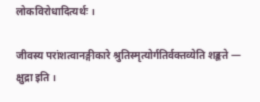लोकविरोधादित्यर्थः ।

जीवस्य परांशत्वानङ्गीकारे श्रुतिस्मृत्योर्गतिर्वक्तव्येति शङ्कते —
क्षुद्रा इति ।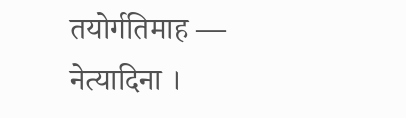तयोर्गतिमाह —
नेत्यादिना ।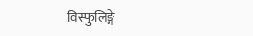विस्फुलिङ्गे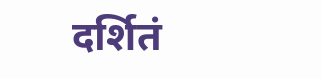दर्शितं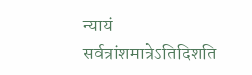न्यायं सर्वत्रांशमात्रेऽतिदिशति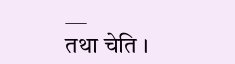—
तथा चेति ।